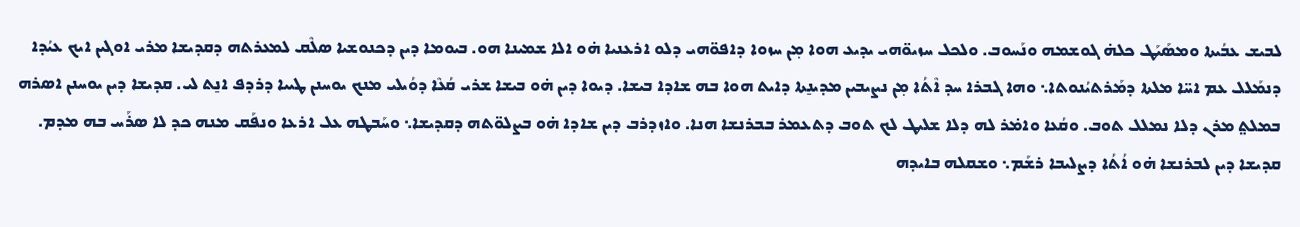ܠܒܝܫ ܥܒܳܝܬܐ ܘܡܣܰܝܰܛ ܟܠܗ̇ ܓܘܫܡܗ ܘܢܰܚܘܒ. ܘܠܟܠ ܚܙܝܘ̈ܗܝ ܝܕܝܥ ܗܘܐ ܡ݂ܢ ܚܙܘܐ ܕܐܦܘ̈ܗܝ ܕܠܘ ܐܪܥܢܝܐ ܗ̇ܘ ܐܠܐ ܫܡܝܢܐ ܗܘ. ܒܝܘܡܐ ܕܝܢ ܕܟܢܘܫܝܐ ܣܠܶܩ ܠܡܥܪܬܗ ܕܩܕܝܫܐ ܡܪܝ ܐܘܓܝܢ ܐܝܟ ܥܝܳܕܐ ܕܢܡܰܠܠ ܥܡ ܐܚ̈ܐ ܡܠܬܐ ܕܡܰܪܬܝܳܢܘܬܐ܆ ܘܗܐ ܓܒܪܐ ܚܕ ܐܶܬܳܐ ܡ݂ܢ ܢܨܝܒܝܢ ܡܕܝܢ̱ܬܐ ܕܐܝܬ ܗܘܐ ܒܗ ܫܐܕܐ ܒܝܫܐ. ܕܝܘܐ ܕܝܢ ܗ̇ܘ ܒܝܫܐ ܫܪܝ ܩܳܥܶܐ ܕܘܳܝܠܝ ܡܢܟ ܝܘܚܢܢ ܛܝܝܐ ܕܪܕܦ ܐܢ̱ܬ ܠܝ. ܩܕܝܫܐ ܕܝܢ ܝܘܚܢܢ ܐܣܪܗ ܒܡܠܬ݀ ܡܪܢ ܕܠܐ ܢܡܠܠ ܬܘܒ. ܘܩܳܥܐ ܘܐܡ̇ܪ ܠܗ ܕܠܐ ܫܠܝܛ ܠܟ ܬܘܒ ܕܬܥܡܪ ܒܒܪܢܫܐ ܗܢܐ. ܘܐܙܕܪܒ ܕܝܢ ܫܐܕܐ ܗ̇ܘ ܒܨܠܘ̈ܬܗ ܕܩܕܝܫܐ܆ ܘܚܰܒܛܗ ܥܠ ܐܪܥܐ ܘܢܦܰܩ ܡܢܗ ܟܕ ܠܐ ܣܪܰܚ ܒܗ ܡܕܡ. ܩܕܝܫܐ ܕܝܢ ܠܒܪܢܫܐ ܗ̇ܘ ܐܳܬܳܐ ܕܨܠܝܒܐ ܪܫܰܡ܆ ܘܫܩܠܗ ܒܐܝܕܗ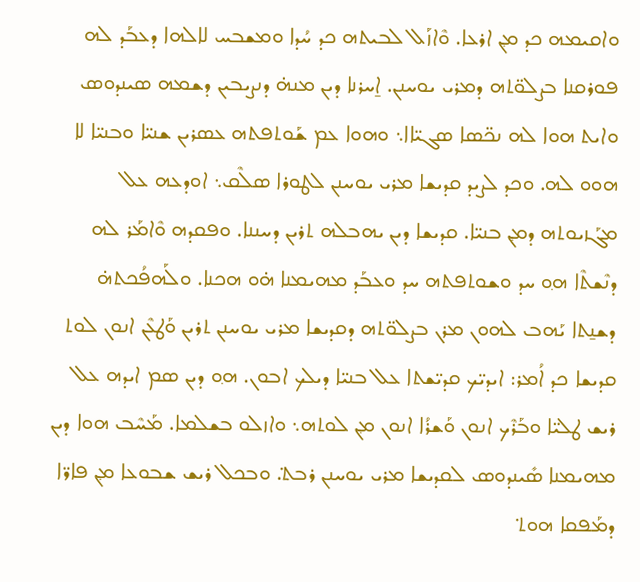ܘܐܩܝܡܗ ܟܕ ܡ݂ܢ ܐܪܥܐ. ܘܶܐܙܰܠ ܠܒܝܬܗ ܟܕ ܚܳܕܐ ܘܡܫܒܚ ܠܐܠܗܐ ܕܥܒܰܕ ܠܗ ܦܘܪܩܢܐ ܒܨܠܘ̈ܬܗ ܕܡܪܝ ܝܘܚܢܢ. ܐ̱ܚܪܢܐ ܕܝܢ ܡܢܗ̇ ܕܢܨܝܒܝܢ ܕܫܡܗ ܣܝܢܕܘܣ ܘܐܝܬ ܗܘܐ ܠܗ ܢܟ̈ܣܐ ܣܓܝ̈ܐܐ܆ ܘܗܘܐ ܥܡ ܫܰܘܬܦܬܗ ܥܣܪܝܢ ܫܢܝ̈ܐ ܘܒܢܝ̈ܐ ܠܐ ܗܘܘ ܠܗ. ܘܟܕ ܠܨܝܕ ܩܕܝܫܐ ܡܪܝ ܝܘܚܢܢ ܠܛܘܪܐ ܣܠܶܩ܆ ܐܘܕܥܗ ܥܠ ܡܓܰܙܝܘܬܗ ܕܡ݂ܢ ܒܢܝ̈ܐ. ܩܕܝܫܐ ܕܝܢ ܝܗܒܠܗ ܬܪܝܢ ܕܚܢܢܐ. ܘܦܩܕܗ ܘܶܐܡܰܪ ܠܗ ܕܢܶܫܬܶܐ ܗ݂ܘ ܚܕ ܘܫܘܬܦܬܗ ܚܕ ܘܥܒܰܕ ܡܗܝܡܢܐ ܗ̇ܘ ܗܟܢܐ. ܘܠܰܗܦܳܟܬܗ̇ ܕܫܢ̱ܬܐ ܝܰܗܒ ܠܗܘܢ ܡܪܢ ܒܨܠܘ̈ܬܗ ܕܩܕܝܫܐ ܡܪܝ ܝܘܚܢܢ ܬܪܝܢ ܘܰܛܥܶܢ ܐܢܘܢ ܠܘܬ ܩܕܝܫܐ ܟܕ ܐܳܡܪ: ܐܝܕܝ̈ܟ ܩܕܝ̈ܫܬܐ ܥܠ ܒܢܝ̈ܐ ܕܝܠܟ ܐܒܘܢ. ܗ݂ܘ ܕܝܢ ܣܡ ܐܝܕܗ ܥܠ ܪܝܫ ܛܠܝ̈ܐ ܘܒܰܪܶܟ ܐܢܘܢ ܘܰܫܪܳܐ ܐܢܘܢ ܡ݂ܢ ܠܘܬܗ܆ ܘܐܙܠܘ ܒܫܠܡܐ. ܡܰܚܶܒ ܗܘܐ ܕܝܢ ܡܗܝܡܢܐ ܣܺܝܢܕܘܣ ܠܩܕܝܫܐ ܡܪܝ ܝܘܚܢܢ ܪܒܬ݀. ܘܒܟܠ ܪܝܫ ܫܒܘܥܐ ܡ݂ܢ ܦܐܪ̈ܐ ܕܡܰܦܩܐ ܗܘܬ݀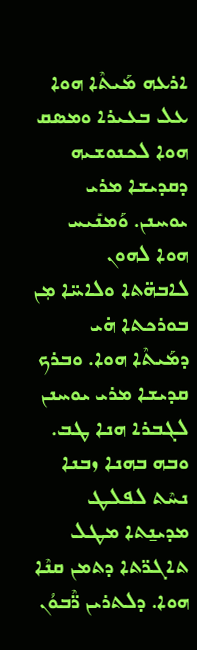ܐܪܥܗ ܡܰܝܬܶܐ ܗܘܐ ܥܠ ܒܥܝܪܐ ܘܡܣܩ ܗܘܐ ܠܟܢܘܫܝܗ ܕܩܕܝܫܐ ܡܪܝ ܝܘܚܢܢ. ܘܰܡܢܺܝܚ ܗܘܐ ܠܗܘܢ ܠܐܒܗ̈ܬܐ ܘܠܐܚ̈ܐ ܡ݂ܢ ܒܘܪܟܬܐ ܗ̇ܝ ܕܡܰܝܬܶܐ ܗܘܐ. ܘܒܪܟ ܩܕܝܫܐ ܡܪܝ ܝܘܚܢܢ ܠܓܒܪܐ ܗܢܐ ܛܒ. ܘܒܗ ܒܗܢܐ ܙܒܢܐ ܢܚܶܬ ܠܦܠܛ ܡܕܝܢ̱ܬܐ ܡܛܠ ܬܐܓܪ̈ܬܐ ܕܬܡܢ ܩܢܶܐ ܗܘܐ. ܕܠܬܪܝܢ ܪ̈ܶܒܘܳܢ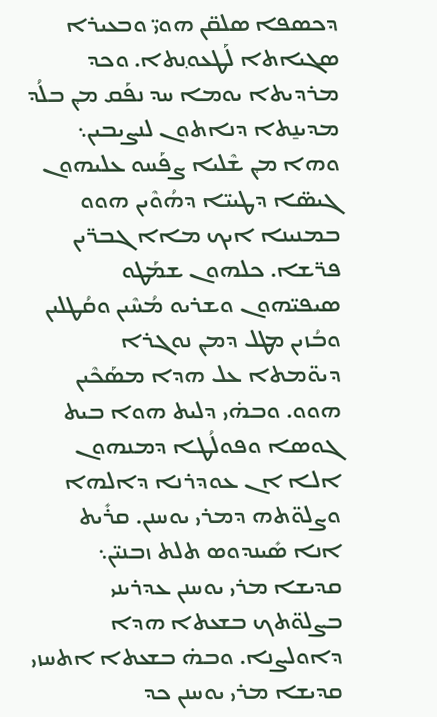ܕܟܣܦܐ ܣܠܩ̈ܢ ܗܘܝ̈ ܘܒܥܝܪܐ ܣܓܝܐܬܐ ܠܰܛܥܘ݂ܢܬܐ. ܘܟܕ ܡܪܕܝܬܐ ܝܘܡܐ ܚܕ ܢܦܰܩ ܡ݂ܢ ܒܠܳܕ ܡܕܝܢ̱ܬܐ ܕܢܐܬܘܢ ܠܢܨܝܒܝܢ܆ ܘܗܐ ܡ݂ܢ ܫܶܠܝܐ ܨܦܰܚܘ ܥܠܝܗܘܢ ܓܝܣ̈ܐ ܕܛܝܝ̈ܐ ܕܗܳܘܶܝܢ ܗܘܘ ܒܡܢܝܢܐ ܐܝܟ ܡܐܐ ܓܒܪ̈ܝܢ ܦܪ̈ܫܐ. ܟܠܗܘܢ ܫܡܰܛܘ ܣܝܦܝ̈ܗܘܢ ܘܫܪܝܘ ܡܳܚܶܝܢ ܘܩܳܛܠܝܢ ܘܒܳܙܝܢ ܡܛܠ ܕܡ݂ܢ ܢܘܓܪܐ ܕܝܘ̈ܡܬܐ ܥܠ ܗܕܐ ܡܣܰܟܶܝܢ ܗܘܘ. ܘܒܗ̇ܝ ܕܠܝܬ ܗܘܐ ܒܝܬ ܓܘܣܐ ܘܦܘܠܳܛܐ ܕܡܢܗܘܢ ܐܠܐ ܐܢ ܥܘܕܪܢܐ ܕܐܠܗܐ ܘܨܠܘ̈ܬܗ ܕܡܪܝ ܝܘܚܢܢ. ܩܪܺܝܬ ܐܢܐ ܣܺܝܢܕܘܣ ܬܠܬ ܙܒܢܝ̈ܢ܆ ܩܕܝܫܐ ܡܪܝ ܝܘܚܢܢ ܥܕܪܝܢܝ ܒܨܠܘ̈ܬܟ ܒܫܥܬܐ ܗܕܐ ܕܐܘܠܨܢܐ. ܘܒܗ̇ ܒܫܥܬܐ ܐܬܚܙܝ ܩܕܝܫܐ ܡܪܝ ܝܘܚܢܢ ܟܕ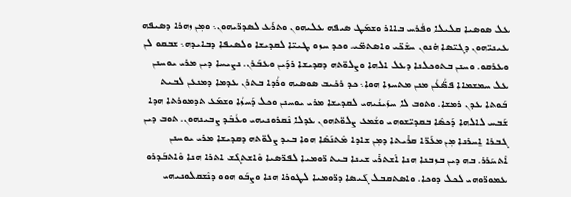ܥܠ ܣܘܣܝܐ ܩܠܝܠܐ ܘܦܳܪܚ ܒܐܐܪ ܘܫܡܰܛ ܣܝܦܗ ܥܠܝܗܘܢ ܘܬܪܰܥ ܠܣܕܪ̈ܝܗܘܢ܆ ܘܡ݂ܢ ܙܗܪܐ ܕܣܝܦܗ ܥܝܢܝ̈ܗܘܢ ܕܓܝ̈ܣܐ ܗ̇ܢܘܢ ܚܫܶܟ̈ܝ ܘܐܣܬܡ̈ܝ. ܘܟܕ ܚܙܘ ܛܝܝ̈ܐ ܠܩܕܝܫܐ ܘܠܣܝܦܐ ܕܒܐܝܕܗ܆ ܫܒܩܘ ܠܢ ܘܥܪܩܘ. ܘܚܢܢ ܒܬܘܟܠܢܐ ܕܥܠ ܐܠܗܐ ܘܨܠܘ̈ܬܗ ܕܩܕܝܫܐ ܪܕܰܝܢ ܘܥܒܰܪܢ. ܢܨܝܚܐ ܕܝܢ ܡܪܝ ܝܘܚܢܢ ܥܠ ܚܡܫܡܐܐ ܦܣ̈ܳܥܳܢ ܡܢܢ ܡܬܚܙܐ ܗܘܐ܆ ܟܕ ܪܟܺܝܒ ܣܘܣܝܗ ܘܪܳܕܐ ܒܬܪܢ ܥܕܡܐ ܕܡܢܥܢ ܠܒܝܬ ܒܰܘܬܐ ܥܕܢ ܪܡܫܐ. ܘܬܘܒ ܠܐ ܚܙܰܝܢܳܝܗܝ ܠܩܕܝܫܐ ܡܪܝ ܝܘܚܢܢ ܘܟܠ ܕܰܚܙܳܐ ܘܫܡܰܥ ܬܕܡܘܪܬܐ ܗܕܐ ܫܰܒܚ ܠܐܠܗܐ ܕܰܟܣܶܐ ܒܩܕܝ̈ܫܘܗܝ ܘܫܳܡܥ ܨܠܘ̈ܬܗܘܢ ܥܕܠܐ ܢܶܩܪܘܢܝܗܝ ܘܥܳܒܶܕ ܨܒܝܢܗܘܢ. ܬܘܒ ܕܝܢ ܓܒܪܐ ܐ̱ܚܪܢܐ ܡ݂ܢ ܡܥܰܪ̈ܐ ܩܪܺܝܬܐ ܕܡ݂ܢ ܫܐܕܐ ܡܶܬܢܰܣܶܐ ܗܘܐ ܒܝܕ ܨܠܘ̈ܬܗ ܕܩܕܝܫܐ ܡܪܝ ܝܘܚܢܢ ܐܶܬܚܰܪܪ. ܒܗ ܕܝܢ ܒܙܒܢܐ ܗܢܐ ܐܶܫܬܪܺܝ ܫܝܢܐ ܒܝܬ ܪ̈ܘܡܝܐ ܠܦܪ̈ܣܝܐ ܘܶܐܫܬܓܶܫ ܐܬܪܐ ܗܢܐ ܘܶܐܬܒܰܕܪܘ ܥܡܘܪ̈ܘܗܝ ܠܟܠ ܕܘܟܐ. ܘܐܣܬܩܒܠ ܓܰܝܣܐ ܕܪ̈ܘܡܝܐ ܠܛܘܪܐ ܗܢܐ ܘܨܒܰܘ ܗܘܘ ܕܢܶܫܩܠܘܢܝܗܝ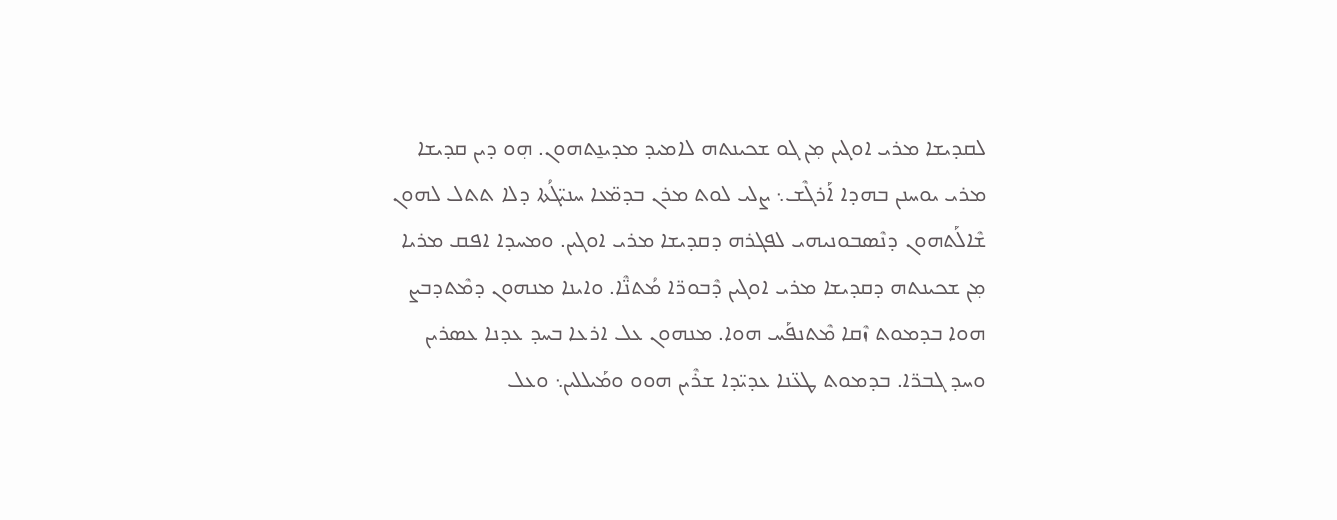ܠܩܕܝܫܐ ܡܪܝ ܐܘܓܝܢ ܡ݂ܢ ܓܘ ܫܟܝܢܬܗ ܠܐܡܝܕ ܡܕܝܢ̱ܬܗܘܢ. ܗ݂ܘ ܕܝܢ ܩܕܝܫܐ ܡܪܝ ܝܘܚܢܢ ܒܗܕܐ ܐܰܪܓܶܫ܆ ܨܠܝ ܠܘܬ ܡܪܢ ܒܕܡ̈ܥܐ ܚܢܝ̈ܓܳܬܐ ܕܠܐ ܬܬܠ ܠܗܘܢ ܫܶܐܠܰܬܗܘܢ ܕܢܶܣܒܘܢܝܗܝ ܠܦܓܪܗ ܕܩܕܝܫܐ ܡܪܝ ܐܘܓܝܢ. ܘܡܚܕܐ ܐܦܩ ܡܪܝܐ ܡ݂ܢ ܫܟܝܢܬܗ ܕܩܕܝܫܐ ܡܪܝ ܐܘܓܝܢ ܕܶܒܘܪ̈ܐ ܡܳܬܢ̈ܶܐ. ܘܐܝܢܐ ܡܢܗܘܢ ܕܡܶܬܕܒܨ ܗܘܐ ܒܕܡܘܬ ܙܶܩܐ ܡܶܬܢܦܰܚ ܗܘܐ. ܡܢܗܘܢ ܥܠ ܐܪܥܐ ܒܚܕ ܥܕܢܐ ܥܣܪܝܢ ܘܚܕ ܓܒܪ̈ܐ. ܒܕܡܘܬ ܛܥ̈ܢܐ ܥܕܝ̈ܕܐ ܫܪܶܝܢ ܗܘܘ ܘܡܰܝܠܠܝܢ܆ ܘܥܠ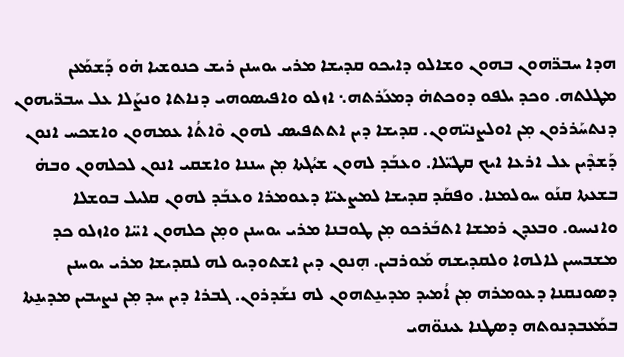ܗܕܐ ܚܒܪ̈ܗܘܢ ܒܗܘܢ ܘܫܐܠܘ ܕܐܝܟܘ ܩܕܝܫܐ ܡܪܝ ܝܘܚܢܢ ܪܝܫ ܟܢܘܫܝܐ ܗ̇ܘ ܕܰܫܡܰܥܢ ܡܛܠܬܗ. ܘܟܕ ܝܠܦܘ ܕܘܟܬܗ̇ ܕܡܥܰܪܬܗ܆ ܐܙܠܘ ܘܐܦܝܣܘܗܝ ܕܢܐܬܐ ܘܢܨܰܠܐ ܥܠ ܚܒܪ̈ܝܗܘܢ ܕܢܬܚܰܪܪܘܢ ܡ݂ܢ ܐܘܠܨܢܝ̈ܗܘܢ. ܩܕܝܫܐ ܕܝܢ ܐܬܬܦܝܣ ܠܗܘܢ ܘܶܐܬܳܐ ܥܡܗܘܢ ܘܐܫܟܚ ܐܢܘܢ ܕܰܫܕܶܝܢ ܥܠ ܐܪܥܐ ܐܝܟ ܩܛܝ̈ܠܐ. ܘܥܒܰܕ ܠܗܘܢ ܫܝܳܓܬܐ ܡ݂ܢ ܚܢܢܐ ܘܐܫܩܝ ܐܢܘܢ ܠܟܠܗܘܢ ܘܒܗ̇ ܒܫܥܬܐ ܩܢܰܘ ܚܘܠܡܢܐ. ܘܦܩܰܕ ܩܕܝܫܐ ܠܡܨܥܝ̈ܐ ܕܥܘܡܪܐ ܘܥܒܰܕ ܠܗܘܢ ܩܠܝܠ ܒܘܫܠܐ ܘܐܢܝܚܘ. ܘܒܥܕܢ ܪܡܫܐ ܐܬܒܰܪܟܘ ܡ݂ܢ ܛܘܒܢܐ ܡܪܝ ܝܘܚܢܢ ܘܡ݂ܢ ܟܠܗܘܢ ܐܚ̈ܐ ܘܐܙܠܘ ܟܕ ܡܫܒܚܝܢ ܠܐܠܗܐ ܘܠܩܕܝܫܗ ܡܰܘܪܒܝܢ. ܗ݂ܢܘܢ ܕܝܢ ܐܫܬܘܕܝܘ ܠܗ ܠܩܕܝܫܐ ܡܪܝ ܝܘܚܢܢ ܕܣܘܢܩܢܐ ܕܥܘܡܪܗ ܡ݂ܢ ܐܳܡܝܕ ܡܕܝܢ̱ܬܗܘܢ ܠܗ ܢܫܰܕܪܘܢ. ܓܒܪܐ ܕܝܢ ܚܕ ܡ݂ܢ ܢܨܝܒܝܢ ܡܕܝܢ̱ܬܐ ܒܡܰܥܒܕܢܘܬܗ ܕܣܛܢܐ ܥܝܢܘ̈ܗܝ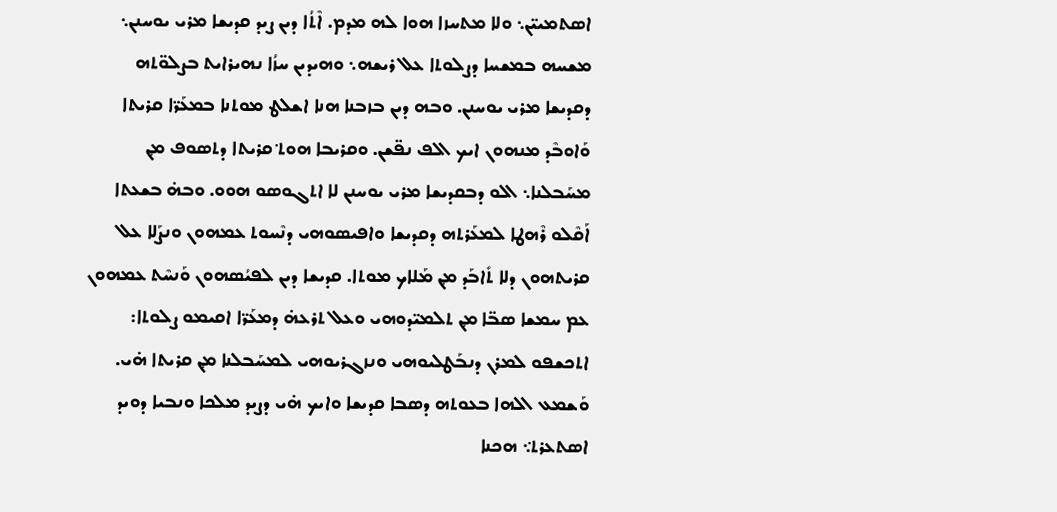ܐܣܬܡܝܝ̈ܢ܆ ܘܠܐ ܡܬܚܙܐ ܗܘܐ ܠܗ ܡܕܡ. ܐܶܬܳܐ ܕܝܢ ܨܝܕ ܩܕܝܫܐ ܡܪܝ ܝܘܚܢܢ܆ ܡܫܚܗ ܒܡܫܚܐ ܕܨܠܘܬܐ ܥܠ ܪܝܫܗ܆ ܘܗܝܕܝܢ ܚܙܳܐ ܢܗܝܪܐܝܬ ܒܨܠܘ̈ܬܗ ܕܩܕܝܫܐ ܡܪܝ ܝܘܚܢܢ. ܘܒܗ ܕܝܢ ܒܙܒܢܐ ܗܢܐ ܐܫܠܛ ܡܘܬܢܐ ܒܡܥܰܪ̈ܐ ܩܪܝܬܐ ܘܰܐܘܒܶܕ ܡܢܗܘܢ ܐܝܟ ܐܠܦ ܢܦ̈ܫܢ. ܘܩܪܝܒܐ ܗܘܬ݀ ܩܪܝܬܐ ܕܬܣܘܦ ܡ݂ܢ ܡܚܰܒܠܢܐ܆ ܐܠܘ ܕܒܩܕܝܫܐ ܡܪܝ ܝܘܚܢܢ ܠܐ ܐܬܓܘܣܘ ܗܘܘ. ܘܒܗ̇ ܒܫܥܬܐ ܐܰܩܶܠܘ ܪܶܗܛܐ ܠܡܥܰܪܬܗ ܕܩܕܝܫܐ ܘܐܦܝܣܘܗܝ ܕܢܶܚܘܬ ܥܡܗܘܢ ܘܢܨܰܠܐ ܥܠ ܩܪܝܬܗܘܢ ܕܠܐ ܬܺܐܒܰܕ ܡ݂ܢ ܡܰܠܐܟ ܡܘܬܐ. ܩܕܝܫܐ ܕܝܢ ܠܦܝܳܣܗܘܢ ܘܰܢܚܶܬ ܥܡܗܘܢ ܥܡ ܚܡܫܐ ܣܒ̈ܐ ܡ݂ܢ ܬܠܡܝ̈ܕܘܗܝ ܘܥܠ ܬܪܥܗ̇ ܕܡܥܰܪ̈ܐ ܐܩܝܡܘ ܨܠܘܬܐ: ܐܬܟܫܦܘ ܠܡܪܢ ܕܢܒܰܛܠܝܘܗܝ ܘܢܙܓܪܝܘܗܝ ܠܡܚܰܒܠܢܐ ܡ݂ܢ ܩܪܝܬܐ ܗ̇ܝ. ܘܰܫܡܥ ܐܠܗܐ ܒܥܘܬܗ ܕܣܒܐ ܩܕܝܫܐ ܘܐܝܟ ܗ̇ܝ ܕܨܝܕ ܡܠܟܐ ܘܢܒܝܐ ܕܘܝܕ ܐܣܬܥܪܬ݀܆ ܗܟܢܐ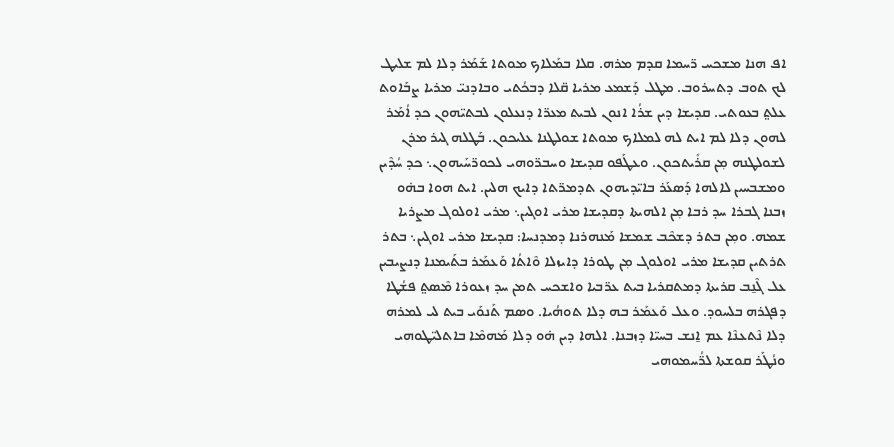ܐܦ ܗܢܐ ܡܫܟܚ ܪ̈ܚܡܐ ܩܕܡ ܡܪܗ. ܩܠܐ ܒܡܰܠܐܟ ܡܘܬܐ ܫܰܡܰܪ ܕܠܐ ܠܡ ܫܠܝܛ ܠܟ ܬܘܒ ܕܬܚܪܘܒ. ܡܛܠ ܕܰܫܡܥ ܡܪܝܐ ܩ̈ܠܐ ܕܒܟܳܬܝ ܘܒܐܕܢܝ̈ ܡܪܝܐ ܨܒܰܐܘܬ ܥܠܬ݀ ܒܥܘܬܝ. ܩܕܝܫܐ ܕܝܢ ܫܪܳܐ ܐܢܘܢ ܠܒܝܬ ܡܥܪ̈ܐ ܕܢܥܠܘܢ ܠܒܬܝ̈ܗܘܢ ܟܕ ܐܳܡܰܪ ܠܗܘܢ ܕܠܐ ܠܡ ܐܝܬ ܠܗ ܠܡܠܐܟ ܡܘܬܐ ܫܘܠܛܢܐ ܥܠܝܟܘܢ. ܒܰܛܠܗ ܓܝܪ ܡܪܢ ܠܫܘܠܛܢܗ ܡ݂ܢ ܩܪܺܝܬܟܘܢ. ܘܥܛܰܦܘ ܩܕܝܫܐ ܘܚܒܪ̈ܘܗܝ ܠܟܘܪ̈ܚܰܝܗܘܢ܆ ܟܕ ܚܳܕܶܝܢ ܘܡܫܒܚܝܢ ܠܐܠܗܐ ܕܰܣܥܰܪ ܒܐܝ̈ܕܝܗܘܢ ܬܕܡܪ̈ܬܐ ܕܐܝܟ ܗܠܝܢ. ܐܝܬ ܗܘܐ ܒܗ̇ܘ ܙܒܢܐ ܓܒܪܐ ܚܕ ܪܒܐ ܡ݂ܢ ܐܠܗܝܬܐ ܕܩܕܝܫܐ ܡܪܝ ܐܘܓܝܢ܆ ܡܪܝ ܐܘܠܘܓ ܡܨܪܝܐ ܫܡܗ. ܘܡ݂ܢ ܒܬܪ ܕܫܟܶܒ ܫܡܫܐ ܡܰܢܗܪܢܐ ܕܡܕܢܚܐ: ܩܕܝܫܐ ܡܪܝ ܐܘܓܝܢ܆ ܒܬܪ ܬܪܬܝܢ ܩܕܝܫܐ ܡܪܝ ܐܘܠܘܓ ܡ݂ܢ ܛܘܪܐ ܕܐܝܙܠܐ ܘܶܐܬܳܐ ܘܰܥܡܰܪ ܒܬܰܝܡܢܐ ܕܢܨܝܒܝܢ ܥܠ ܓܶܢ̱ܒ ܩܪܝܬܐ ܕܡܬܩܪܝܐ ܒܝܬ ܥܪ̈ܒܝܐ ܘܐܫܟܚ ܬܡܢ ܚܕ ܙܥܘܪܐ ܡܶܣܬ݀ ܦܫܳܛܐ ܕܦܓܪܗ ܒܠܚܘܕ. ܘܥܠ ܘܰܥܡܰܪ ܒܗ ܕܠܐ ܬܘܗܳܝܐ. ܘܣܡ ܬܰܢܘܰܝ ܒܝܬ ܠܝ ܠܡܪܗ ܕܠܐ ܢܶܬܥܢܶܐ ܥܡ ܐ̱ܢܫ ܒܚܝ̈ܐ ܕܙܒܢܐ. ܐܠܗܐ ܕܝܢ ܗ̇ܘ ܕܠܐ ܡܰܗܡܶܐ ܒܐܬܠܝ̈ܛܘܗܝ ܘܢܳܛܰܪ ܩܘܫܬܐ ܠܪ̈ܳܚܡܘܗܝ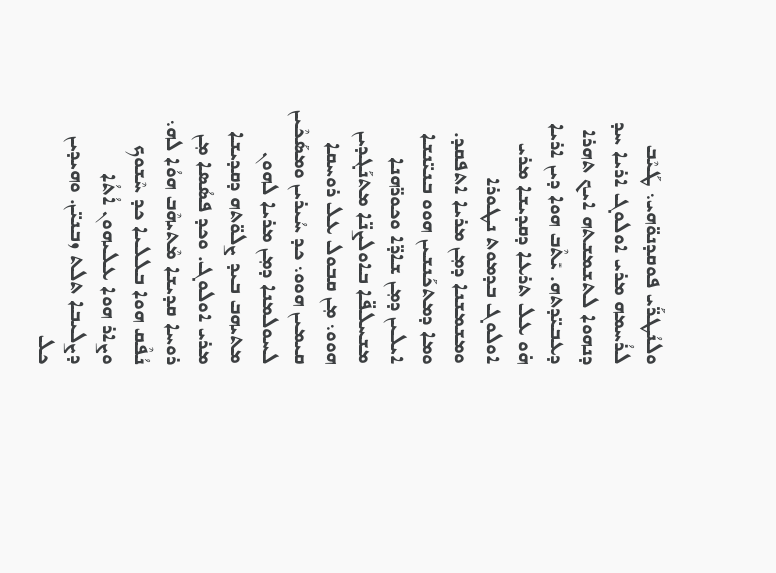ܘܠܢܳܛܪ̈ܰܝ ܦܘܩܕܢܘ̈ܗܝ܆ ܛܰܝܶܒ ܠܪܳܚܡܗ ܡܪܝ ܐܘܠܘܓ ܐܪܝܐ ܚܕ ܕܢܗܘܐ ܠܬܫܡܫܬܗ ܐܝܟ ܬܗܪܐ ܕܥܒܝ̈ܕܬܗ. ܝܺܬܶܒ ܗܘܐ ܕܝܢ ܐܪܝܐ ܗ̇ܘ ܥܠ ܬܪܥܐ ܕܩܕܝܫܐ ܡܪܝ ܐܘܠܘܓ ܒܕܡܘܬ ܢܛܘܪܐ ܘܡܫܡܫܢܐ ܕܡ݂ܢ ܡܪܝܐ ܐܬܦܩܕ. ܘܡܐ ܕܡܬܟܰܢܫܝܢ ܗܘܘ ܒܢܝ̈ܢܫܐ ܐܝܠܝܢ ܕܡ݂ܢ ܫܐܕ̈ܐ ܘܟܘܪ̈ܗܢܐ ܡܫܚܠܦ̈ܐ ܒܐܘܠܨܢ̈ܐ ܡܬܢܰܓܕܝܢ ܗܘܘ܆ ܡ݂ܢ ܩܒܘܠ ܥܠ ܪܘܚܩܐ ܩܝܡܝܢ ܗܘܘ܆ ܟܕ ܚܳܝܪܝܢ ܘܡܣܰܟܶܝܢ ܠܚܘܠܡܢܐ ܕܡ݂ܢ ܡܪܝܐ ܠܗܘܢ ܡܬܝܗܒ ܒܝܕ ܨܠܘ̈ܬܗ ܕܩܕܝܫܐ ܡܪܝ ܐܘܠܘܓ. ܘܟܕ ܦܣܳܣܐ ܡ݂ܢ ܪܘܚܐ ܩܕܝܫܐ ܡܶܬܝܗܶܒ ܗܘܳܐ ܠܗ܆ ܢܳܦܶܩ ܗܘܐ ܒܠܠܝܐ ܟܕ ܚܶܫܘܟ ܘܨܐܪ ܗܘܐ ܥܠܝܗܘܢ ܐܳܬܳܐ ܕܨܠܝܒܐ ܬܠܬ ܙܒܢܝ̈ܢ. ܘܗܝܕܝܢ ܟܠ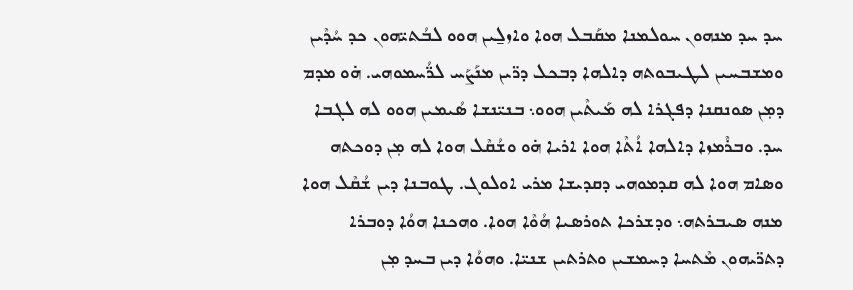ܚܕ ܚܕ ܡܢܗܘܢ ܚܘܠܡܢܐ ܡܩܰܒܠ ܗܘܐ ܘܐܙܠ̱ܝܢ ܗܘܘ ܠܒܳܬܝ̈ܗܘܢ ܟܕ ܚܳܕܶܝܢ ܘܡܫܒܚܝܢ ܠܛܝܒܘܬܗ ܕܐܠܗܐ ܕܒܟܠ ܕܪ̈ܝܢ ܡܢܰܨܰܚ ܠܪ̈ܳܚܡܘܗܝ. ܗ̇ܘ ܡܕܡ ܕܡ݂ܢ ܣܘܢܩܢܐ ܕܦܓܪܐ ܠܗ ܡܰܝܬܶܝܢ ܗܘܘ܆ ܒܢܝ̈ܢܫܐ ܣܳܝܡܝܢ ܗܘܘ ܠܗ ܠܓܒܐ ܚܕ. ܘܒܪܶܡܙܐ ܕܐܠܗܐ ܐܳܬܶܐ ܗܘܐ ܐܪܝܐ ܗ̇ܘ ܘܫܳܩܶܠ ܗܘܐ ܠܗ ܡ݂ܢ ܕܘܟܬܗ ܘܣܐܡ ܗܘܐ ܠܗ ܩܕܡܘܗܝ ܕܩܕܝܫܐ ܡܪܝ ܐܘܠܘܓ. ܛܘܒܢܐ ܕܝܢ ܫܳܩܶܠ ܗܘܐ ܡܢܗ ܣܝܒܪܬܗ܆ ܘܕܫܪܟܐ ܬܘܪܣܝܐ ܗܳܘܶܐ ܗܘܐ. ܘܗܟܢܐ ܗܘܳܐ ܕܘܒܪܐ ܕܬܪ̈ܝܗܘܢ ܡܶܬܚܐ ܕܚܡܫܝܢ ܘܬܪܬܝܢ ܫܢܝ̈ܐ. ܘܗܘܳܐ ܕܝܢ ܒܚܕ ܡ݂ܢ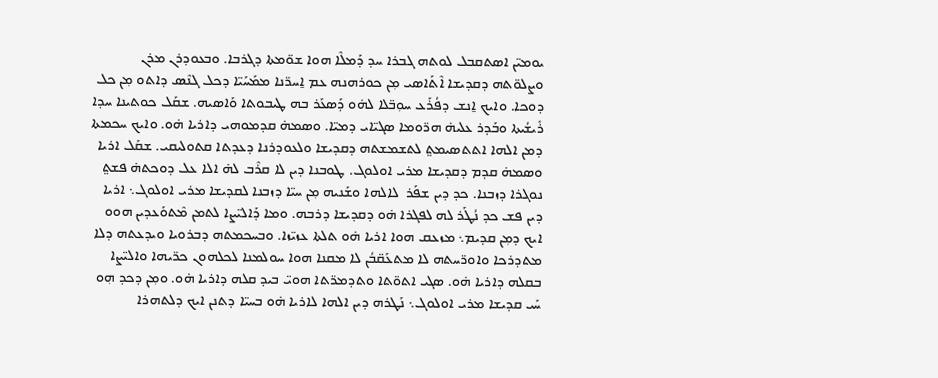ܝܘܡܝ̈ܢ ܐܣܬܩܒܠ ܠܘܬܗ ܓܒܪܐ ܚܕ ܕܰܡܠܶܐ ܗܘܐ ܫܘ̈ܡܬܐ ܕܓܪܒܐ. ܘܒܥܘܕܪܢ ܡܪܢ ܘܨܠܘ̈ܬܗ ܕܩܕܝܫܐ ܐܶܬܰܐܣܝ ܡ݂ܢ ܟܘܪܗܢܗ ܥܡ ܐ̱ܚܪ̈ܢܐ ܡܡܰܚܰܝ̈ܐ ܕܟܠ ܓܢܶܣ ܕܐܬܘ ܡ݂ܢ ܟܠ ܕܘܟܐ. ܘܐܝܟ ܐ̱ܢܫ ܕܦܳܪܰܥ ܚܘ݂ܒ̈ܠܐ ܠܗ̇ܘ ܕܰܣܥܰܪ ܒܗ ܛܝܒܘܬܐ ܘܰܐܣܝܗ. ܫܩܰܠ ܟܘܬܝܢܐ ܚܕܐ ܪܺܝܫܳܝܬܐ ܘܒܰܕܪ ܥܠܝܗ̇ ܗܪ̈ܘܡܐ ܣܓܝ̈ܐܝ ܕܡܝ̈ܐ. ܘܣܡܗ̇ ܩܕܡܘܗܝ ܕܐܪܝܐ ܗ̇ܘ. ܘܐܝܟ ܚܟܡܬܐ ܕܡܢ ܐܠܗܐ ܐܬܬܣܝܡܬ݀ ܠܬܫܡܫܬܗ ܕܩܕܝܫܐ ܘܠܥܘܕܪܢܐ ܕܥܕܬܐ ܩܬܘܠܝܩܝ. ܫܩܰܠ ܐܪܝܐ ܘܣܡܗ̇ ܩܕܡ ܕܩܕܝܫܐ ܡܪܝ ܐܘܠܘܓ. ܛܘܒܢܐ ܕܝܢ ܠܐ ܩܪܶܒ ܠܗ̇ ܐܠܐ ܥܠ ܕܘܟܬܗ̇ ܦܫܬ݀ ܢܘܓܪܐ ܕܙܒܢܐ. ܟܕ ܕܝܢ ܫܦܰܪ  ܠܐܠܗܐ ܘܫܰܢܝܗ ܡ݂ܢ ܚܝ̈ܐ ܕܙܒܢܐ ܠܩܕܝܫܐ ܡܪܝ ܐܘܠܘܓ܆ ܐܪܝܐ ܕܝܢ ܦܫ ܟܕ ܢܳܛܰܪ ܠܗ ܠܦܓܪܐ ܗ̇ܘ ܕܩܕܝܫܐ ܕܪܒܗ. ܘܡܐ ܕܰܐܠܝ̈ܨܐ ܠܬܡܢ ܡܶܬܘܰܥܕܝܢ ܗܘܘ ܐܝܟ ܕܡ݂ܢ ܩܕܝܡ܆ ܡܙܥܩ ܗܘܐ ܐܪܝܐ ܗ̇ܘ ܬܠܬܐ ܥܙܝ̈ܙܐ. ܘܒܚܟܡܬܗ ܕܒܪܘܝܐ ܘܝܕܥܬܗ ܕܠܐ ܡܬܕܪܟܐ ܘܐܘܪ̈ܚܬܗ ܠܐ ܡܬܥܰܩ̈ܒܳܢ ܠܐ ܡܩܢܐ ܗܘܐ ܚܘܠܡܢܐ ܠܟܠܗܘܢ ܟܪ̈ܝܗܐ ܘܐܠܝ̈ܨܐ ܒܩܠܗ ܕܐܪܝܐ ܗ̇ܘ. ܣܓܝ ܐܬܘ̈ܬܐ ܘܬܕܡܪ̈ܬܐ ܗܘܝ̈ ܒܝܕ ܩܠܗ ܕܐܪܝܐ ܗ̇ܘ. ܘܡ݂ܢ ܕܟܕ ܗ݂ܘ ܚܰܝ ܩܕܝܫܐ ܡܪܝ ܐܘܠܘܓ܆ ܢܰܛܪܗ ܕܝܢ ܐܠܗܐ ܠܐܪܝܐ ܗ̇ܘ ܒܚܝ̈ܐ ܕܬܢܢ ܐܝܟ ܕܠܬܗܪܐ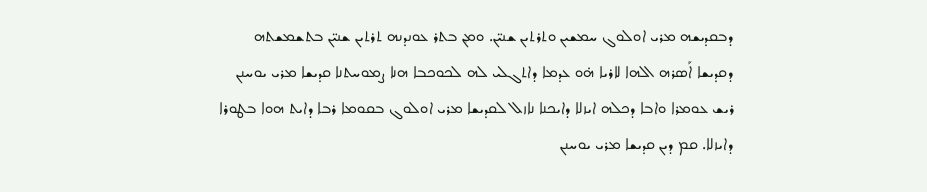ܕܒܩܕܝܫܗ ܡܪܝ ܐܘܠܘܓ ܚܡܫܝܢ ܘܬܪܬܝܢ ܫܢܝ̈ܢ. ܘܡ݂ܢ ܒܬܪ ܥܘܢܕܢܗ ܬܪܬܝܢ ܫܢܝ̈ܢ ܒܬܫܡܫܬܗ ܕܩܕܝܫܐ ܐܰܣܪܗ ܐܠܗܐ ܠܐܪܝܐ ܗ̇ܘ ܥܕܡܐ ܕܐܬܓܠܝ ܠܗ ܠܟܘܟܒܐ ܗܢܐ ܨܡܘܚܬܢܐ ܩܕܝܫܐ ܡܪܝ ܝܘܚܢܢ ܪܝܫ ܥܘܡܪܐ ܘܐܒܐ ܕܟܠܗ ܐܝܙܠܐ ܕܐܝܟܢܐ ܢܐܙܠ ܠܩܕܝܫܐ ܡܪܝ ܐܘܠܘܓ ܒܩܘܡܐ ܪܒܐ ܕܐܝܬ ܗܘܐ ܒܛܘܪܐ ܕܐܝܙܠܐ. ܩܡ ܕܝܢ ܩܕܝܫܐ ܡܪܝ ܝܘܚܢܢ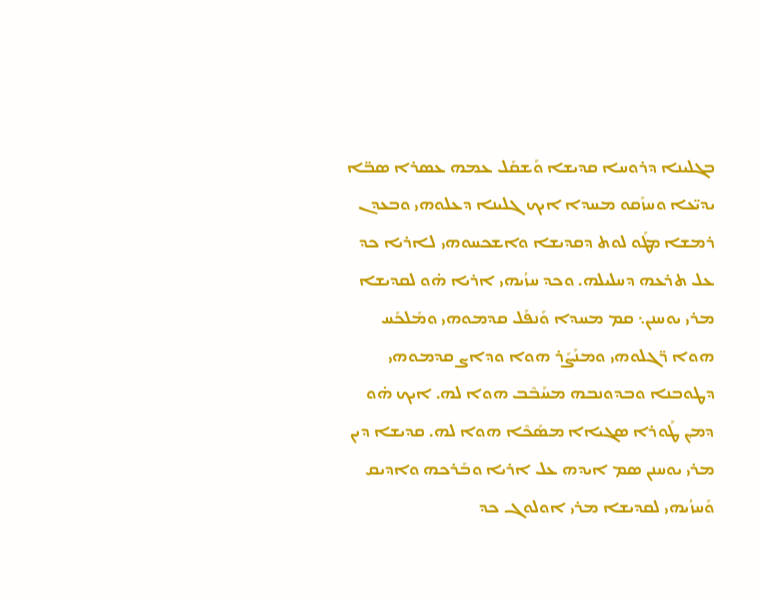ܒܓܠܝܢܐ ܕܪܘܚܐ ܩܕܝܫܐ ܘܰܫܩܰܠ ܥܡܗ ܥܣܪܐ ܣܒ̈ܐ ܝܕܝ̈ܥܐ ܘܚܙܰܩܘ ܡܚܕܐ ܐܝܟ ܓܠܝܢܐ ܕܥܠܘܗܝ ܘܒܥܕܢ ܪܡܫܐ ܡܛܰܘ ܠܘܬ ܕܩܕܝܫܐ ܘܐܫܟܚܘܗܝ ܠܐܪܝܐ ܟܕ ܥܠ ܬܪܥܗ ܕܚܠܝܠܗ. ܘܟܕ ܚܙܳܝܗܝ ܐܪܝܐ ܗ̇ܘ ܠܩܕܝܫܐ ܡܪܝ ܝܘܚܢܢ܆ ܩܡ ܡܚܕܐ ܘܰܢܦܰܠ ܩܕܡܘܗܝ ܘܡܰܠܟܰܚ ܗܘܐ ܪ̈ܓܠܘܗܝ ܘܡܢܰܨܰܪ ܗܘܐ ܘܕܐܨ ܩܕܡܘܗܝ ܕܛܘܒܢܐ ܘܒܕܘܢܒܗ ܡܚܰܒܶܒ ܗܘܐ ܠܗ. ܐܝܟ ܗ̇ܘ ܕܡ݂ܢ ܛܰܘܪܐ ܣܓܝܐܐ ܡܣܰܟܶܐ ܗܘܐ ܠܗ. ܩܕܝܫܐ ܕܝܢ ܡܪܝ ܝܘܚܢܢ ܣܡ ܐܝܕܗ ܥܠ ܐܪܝܐ ܘܒܰܪܟܗ ܘܐܕܝܩ ܘܰܚܙܳܝܗܝ ܠܩܕܝܫܐ ܡܪܝ ܐܘܠܘܓ ܟܕ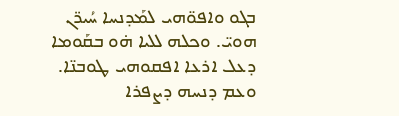ܒܓܘ ܘܐܦܘ̈ܗܝ ܠܡܰܕܢܚܐ ܚܳܝܪ̈ܢ ܗܘܝ̈. ܘܟܠܗ ܠܠܝܐ ܗ̇ܘ ܒܩܰܘܡܐ ܕܥܠ ܐܪܥܐ ܐܦܩܘܗܝ ܛܘܒܢ̈ܐ. ܘܥܡ ܕܢܚܗ ܕܨܦܪܐ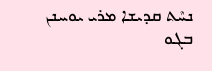ܢܚܶܬ ܩܕܝܫܐ ܡܪܝ ܝܘܚܢܢ ܒܓܘ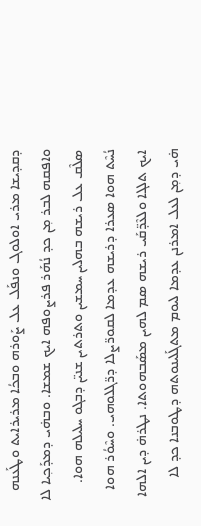ܕܩܕܝܫܐ ܡܪܝ ܐܘܠܘܓ ܘܢܦܰܠ ܥܠ ܨܰܘܪܗ ܘܒܟܳܐ ܡܪܝܪܐܝܬ ܘܛܰܥܢܗ ܘܐܦܩܗ ܠܒܪ ܡ݂ܢ ܟܕ ܢܳܗܰܪ ܦܪܨܘܦܗ ܐܝܟ ܫܡܫܐ. ܘܒܗ̇ܝ ܕܡܕܰܟ݂ܝܐ ܠܐ ܣܠܶܩ ܥܠ ܪܝܫܗ ܒܗܠܝܢ ܚܡܫܝܢ ܘܬܪܬܝܢ ܫܢܝ̈ܢ ܕܒܓܘ ܚܠܝܠܗ ܗܘܐ. ܢܳܚܶܬ ܗܘܐ ܣܥܪܐ ܕܪܝܫܗ ܥܕܡܐ ܠܩܘܪ̈ܨܠܐ ܕܪ̈ܓܠܘܗܝ. ܘܚܶܘܳܪ ܗܘܐ ܐܝܟ ܬܠܓܐ ܘܠܥܶܕ̈ܩܰܝ ܪܝܫܗ ܣܡ ܠܗܝܢ ܡܣܰܒܗܘܬܐ. ܢܛܪܗ̇ ܕܝܢ ܐܠܗܐ ܗ̇ܝ ܕܡ݂ܢ ܠܥܠ ܐܡܪܢܢ ܥܕܡܐ ܠܝܘܡ ܡܬܓܰܠܝܢܘܬܗ ܕܛܘܒܢܐ ܟܕ ܠܐ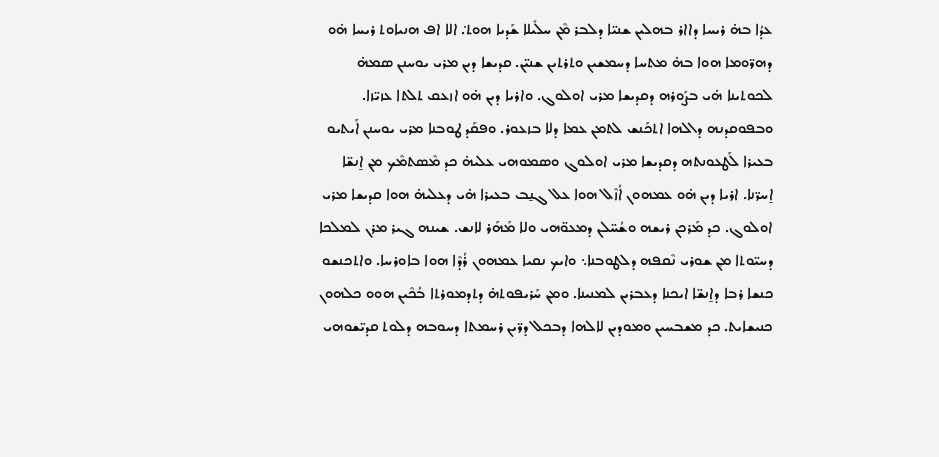ܥܕܳܐ ܒܗ̇ ܪܝܚܐ ܕܐܐܪ ܒܗܠܝܢ ܫܢܝ̈ܐ ܕܠܒܪ ܡܶܢ ܚܠܺܝܠܐ ܫܰܕܝܐ ܗܘܬ݀. ܐܠܐ ܐܦ ܗܢܝܐܘܬ ܪܝܚܐ ܗ̇ܘ ܕܗܪ̈ܘܡܐ ܗܘܐ ܒܗ̇ ܡܬܚܐ ܕܚܡܫܝܢ ܘܬܪܬܝܢ ܫܢܝ̈ܢ. ܩܕܝܫܐ ܕܝܢ ܡܪܝ ܝܘܚܢܢ ܣܡܗ̇ ܠܟܘܬܝܢܐ ܗ̇ܝ ܒܨܰܘܪܗ ܕܩܕܝܫܐ ܡܪܝ ܐܘܠܘܓ. ܘܐܪܝܐ ܕܝܢ ܗ̇ܘ ܐܙܥܩ ܬܠܬܐ ܥܙܝ̈ܙܐ. ܘܒܦܘܩܕܢܗ ܕܐܠܗܐ ܐܬܟܰܢܫ ܠܬܡܢ ܥܡܐ ܕܠܐ ܒܙܥܘܪ. ܘܦܩܰܕ ܛܘܒܢܐ ܡܪܝ ܝܘܚܢܢ ܐܰܝܬܝܘ ܒܥܝܪܐ ܠܰܛܥܘܢܬܗ ܕܩܕܝܫܐ ܡܪܝ ܐܘܠܘܓ ܘܣܡܘܗܝ ܥܠܝܗ̇ ܟܕ ܡܶܣܬܡܶܟ ܡ݂ܢ ܐ̱ܢܫ̈ܐ ܐ̱ܚܪ̈ܢܐ. ܐܪܝܐ ܕܝܢ ܗ̇ܘ ܥܡܗܘܢ ܐܳܙܶܠ ܗܘܐ ܥܠ ܓܢ̱ܒ ܒܥܝܪܐ ܗ̇ܝ ܕܥܠܝܗ̇ ܗܘܐ ܩܕܝܫܐ ܡܪܝ ܐܘܠܘܓ. ܟܕ ܡܰܪܟܢ ܪܝܫܗ ܘܫܳܚ̈ܠܢ ܕܡܥܘ̈ܗܝ ܘܠܐ ܡܰܗܰܪ ܠܐܢܫ. ܫܝܢܗ ܓܝܪ ܡܪܢ ܠܡܠܟܐ ܕܚܝ̈ܘܬܐ ܡ݂ܢ ܫܘܪܝ ܢܶܩܦܗ ܕܠܛܘܒܢܐ܆ ܘܐܝܟ ܢܩܝܐ ܥܡܗܘܢ ܪܳܕܶܐ ܗܘܐ ܒܐܘܪܚܐ. ܘܐܬܟܢܫܘ ܟܢܫܐ ܪܒܐ ܕܐ̱ܢܫ̈ܐ ܐܝܟܢܐ ܕܥܒܪܝܢ ܠܡܢܝܢܐ. ܘܡ݂ܢ ܚܰܪܝܦܘܬܗ̇ ܕܬܕܡܘܪܬܐ ܒܳܟܶܝܢ ܗܘܘ ܟܠܗܘܢ ܟܢܝܫܐܝܬ. ܟܕ ܡܫܒܚܝܢ ܘܡܘܕܝܢ ܠܐܠܗܐ ܕܒܟܠ ܕܪ̈ܝܢ ܪܚܡܬܐ ܕܚܘܒܗ ܕܠܘܬ ܩܕܝ̈ܫܘܗܝ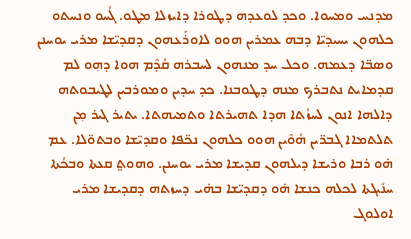ܡܕܢܚ ܘܡܚܘܐ. ܘܟܕ ܠܘܥܕܗ ܕܛܘܪܐ ܕܐܝܙܠܐ ܡܛܘ. ܓܳܚܘ ܘܢܚܬܘ ܟܠܗܘܢ ܝܚܝܕܝ̈ܐ ܕܒܗ ܥܡܪܝܢ ܗܘܘ ܠܐܘܪܰܥܗܘܢ ܕܩܕܝ̈ܫܐ ܡܪܝ ܝܘܚܢܢ ܘܣܒ̈ܐ ܕܥܡܗ. ܘܟܠ ܚܕ ܡܢܗܘܢ ܠܚܒܪܗ ܩܳܕܶܡ ܗܘܐ ܕܗ݂ܘ ܠܡ ܩܕܡܐܝܬ ܢܬܒܪܟ ܡܢܗ ܕܛܘܒܢܐ. ܟܕ ܚܕܝܢ ܘܡܘܪܒܝܢ ܠܛܝܒܘܬܗ ܕܐܠܗܐ ܐܢܘܢ ܠܚܙܳܬܐ ܗܕܐ ܬܗܝܪܬܐ ܘܬܡܝܗܬܐ. ܝܬܝܪ ܓܝܪ ܡ݂ܢ ܬܠܬܡܐܐ ܓܒܪ̈ܝܢ ܗܳܘܶܝܢ ܗܘܘ ܟܠܗܘܢ ܢܟ̈ܦܐ ܘܩܕܝ̈ܫܐ ܘܒܬܘ̈ܠܐ. ܥܡ ܗ̇ܘ ܪܒܐ ܘܪܝܫܐ ܕܝܠܗܘܢ ܩܕܝܫܐ ܡܪܝ ܝܘܚܢܢ. ܘܗܘܬ݀ ܩܥܬܐ ܘܒܟܳܬܐ ܚܢܺܝܓܬܐ ܠܟܠܗ ܟܢܫܐ ܗ̇ܘ ܕܩܕܝ̈ܫܐ ܒܗ̇ܝ ܕܚܙܬܗ ܕܩܕܝܫܐ ܡܪܝ ܐܘܠܘܓ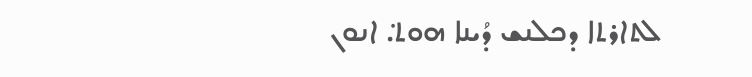ܠܬܐܪܬܐ ܕܟܠܢܫ ܕܳܝܢܐ ܗܘܬ݀. ܐܢܘܢ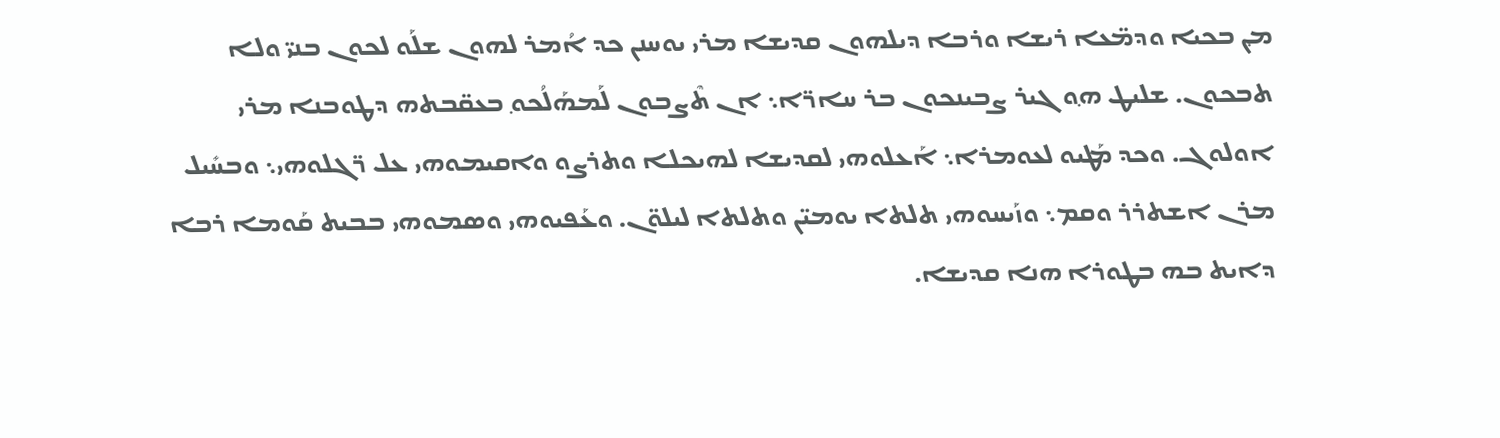ܡ݂ܢ ܒܟܝܐ ܘܕܡ̈ܥܐ ܪܝܫܐ ܘܪܒܐ ܕܝܠܗܘܢ ܩܕܝܫܐ ܡܪܝ ܝܘܚܢܢ ܟܕ ܐܳܡܪ ܠܗܘܢ ܫܠܰܘ ܠܟܘܢ ܒܢܝ̈ ܘܠܐ ܬܒܟܘܢ. ܫܠܝܛ ܗ݂ܘ ܓܝܪ ܨܒܝܢܟܘܢ ܒܪ ܚܐܪ̈ܐ܆ ܐܢ ܬܶܨܒܘܢ ܠܰܡܗܰܠܳܟܘ݂ ܒܥܩ̈ܒܬܗ ܕܛܘܒܢܐ ܡܪܝ ܐܘܠܘܓ. ܘܟܕ ܡܰܛܝܘ ܠܥܘܡܪܐ܆ ܐܰܥܠܘܗܝ ܠܩܕܝܫܐ ܠܗܝܟܠܐ ܘܬܪܨܘ ܘܐܩܝܡܘܗܝ ܥܠ ܪ̈ܓܠܘܗܝ܆ ܘܒܚܺܝܠ ܡܪܢ ܐܫܬܪܪ ܘܩܡ܆ ܘܙܰܝܚܘܗܝ ܬܠܬܐ ܝܘܡܝ̈ܢ ܘܬܠܬܐ ܠܝܠܘ̈ܢ. ܘܥܰܦܝܘܗܝ ܘܣܡܘܗܝ ܒܒܝܬ ܩܰܘܡܐ ܪܒܐ ܕܐܝܬ ܒܗ ܒܛܘܪܐ ܗܢܐ ܩܕܝܫܐ.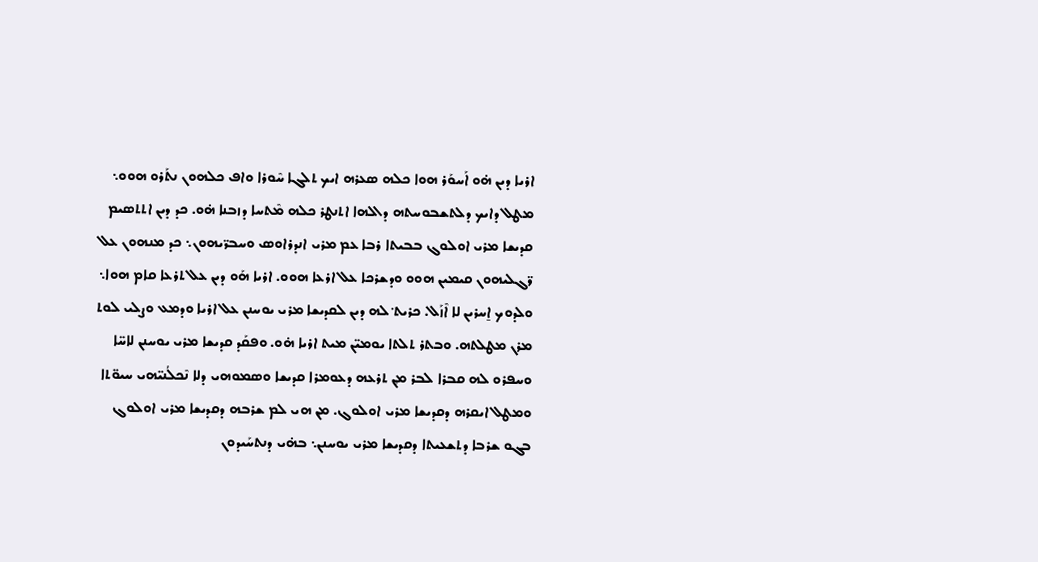ܐܪܝܐ ܕܝܢ ܗ̇ܘ ܐܰܚܘܰܪ ܗܘܐ ܟܠܗ ܣܥܪܗ ܐܝܟ ܬܠܓܐ ܚܶܘܪܐ ܘܐܦ ܟܠܗܘܢ ܢܬܰܪܘ ܗܘܘ܆ ܡܛܠ ܕܐܝܟ ܕܠܬܫܒܘܚܬܗ ܕܐܠܗܐ ܐܬܢܛܪ ܟܠܗ ܡܶܬܚܐ ܕܙܒܢܐ ܗ̇ܘ. ܟܕ ܕܝܢ ܐܬܬܣܝܡ ܩܕܝܫܐ ܡܪܝ ܐܘܠܘܓ ܒܒܝܬܐ ܪܒܐ ܥܡ ܡܪܝ ܐܢܕܪܐܘܣ ܘܚܒܪ̈ܝܗܘܢ܆ ܟܕ ܡܢܗܘܢ ܥܠ ܪ̈ܓܠܝܗܘܢ ܩܝܡܝܢ ܗܘܘ ܘܕܫܪܟܐ ܥܠ ܐܪܥܐ ܗܘܘ. ܐܪܝܐ ܗܰܘ ܕܝܢ ܥܠ ܬܪܥܐ ܩܐܡ ܗܘܐ܆ ܘܠܕܘܟ ܐ̱ܚܪܝܢ ܠܐ ܐܶܙܰܠ. ܟܪܝܬ݀ ܠܗ ܕܝܢ ܠܩܕܝܫܐ ܡܪܝ ܝܘܚܢܢ ܥܠ ܐܪܝܐ ܘܕܡܥ ܘܨܠܝ ܠܘܬ ܡܪܢ ܡܛܠܬܗ. ܘܒܬܪ ܬܠܬܐ ܝܘܡܝ̈ܢ ܡܝܬ ܐܪܝܐ ܗ̇ܘ. ܘܦܩܰܕ ܩܕܝܫܐ ܡܪܝ ܝܘܚܢܢ ܠܐܚ̈ܐ ܘܚܦܪܘ ܠܗ ܩܒܪܐ ܠܒܪ ܡ݂ܢ ܬܪܥܗ ܕܥܘܡܪܐ ܩܕܝܫܐ ܘܣܡܘܗܝ ܕܠܐ ܢܶܟܠܳܢܝ̈ܗܝ ܚܝܘ̈ܬܐ ܘܡܛܠ ܐܝܩܪܗ ܕܩܕܝܫܐ ܡܪܝ ܐܘܠܘܓ. ܡ݂ܢ ܗܝ ܠܡ ܫܪܒܗ ܕܩܕܝܫܐ ܡܪܝ ܐܘܠܘܓ ܒܓܘ ܫܪܒܐ ܕܬܫܥܝܬܐ ܕܩܕܝܫܐ ܡܪܝ ܝܘܚܢܢ܆ ܒܗ̇ܝ ܕܢܬܚܰܝܕܘܢ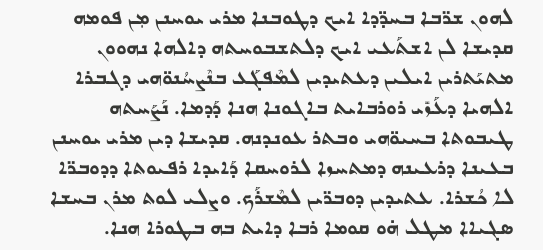ܠܗܘܢ ܫܪ̈ܒܐ ܒܚܕ̈ܕܐ ܐܝܟ ܕܛܘܒܢܐ ܡܪܝ ܝܘܚܢܢ ܡ݂ܢ ܦܘܡܗ ܩܕܝܫܐ ܠܢ ܐܫܬܰܥܝ ܐܝܟ ܕܠܬܫܒܘܚܬܗ ܕܐܠܗܐ ܢܗܘܘܢ ܡܬܝܰܬܪܝܢ ܐܝܠܝܢ ܕܥܬܝܕܝܢ ܠܡܶܦܓܰܥ ܒܢܶܨܚܳܢܘ̈ܗܝ ܕܓܒܪܐ ܐܠܗܝܐ ܕܥܰܙܺܝ ܪܘܪܒܐܝܬ ܒܐܓܘܢܐ ܗܢܐ ܕܰܕܡܐ. ܢܰܨܰܚܬܗ ܛܝܒܘܬܐ ܒܚܝܘ̈ܗܝ ܘܒܬܪ ܥܘܢܕܢܗ. ܩܕܝܫܐ ܕܝܢ ܡܪܝ ܝܘܚܢܢ ܒܥܝܢܐ ܕܪܥܝܢܗ ܕܡܬܚܙܐ ܠܪܘܚܩܐ ܕܰܐܝܕܐ ܪܦܝܘܬܐ ܕܕܘܒܪ̈ܐ ܠܐ ܟܳܫܪܐ. ܥܬܝܕܝܢ ܕܘܒܪ̈ܝܢ ܠܡܶܫܪܰܟ. ܘܨܠܝ ܠܘܬ ܡܪܢ ܒܚܫܐ ܣܓܝܐܐ ܡܛܠ ܗ̇ܘ ܩܘܡܐ ܪܒܐ ܕܐܝܬ ܒܗ ܒܛܘܪܐ ܗܢܐ.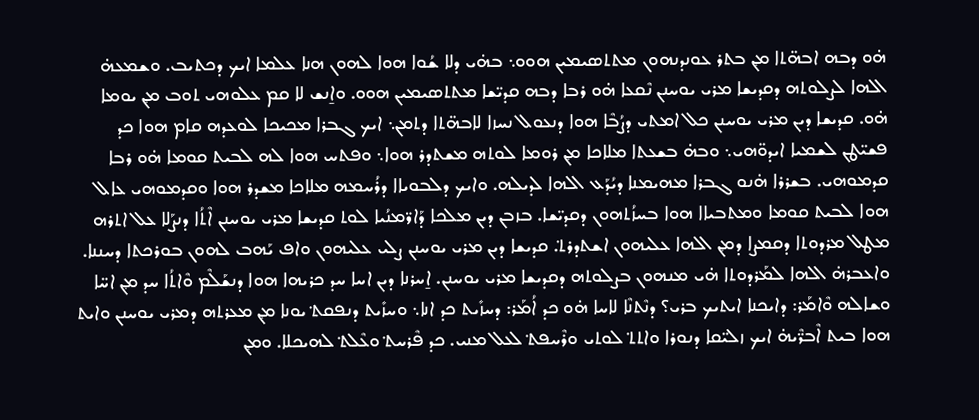ܗ̇ܘ ܕܒܗ ܐܒܗ̈ܬܐ ܡ݂ܢ ܒܬܪ ܥܘܢܕܢܗܘܢ ܡܬܬܣܝܡܝܢ ܗܘܘ܆ ܒܗ̇ܝ ܕܠܐ ܫܳܘܐ ܗܘܐ ܠܗܘܢ ܗܢܐ ܥܠܡܐ ܐܝܟ ܕܟܬܝܒ. ܘܫܡܥܗ̇ ܐܠܗܐ ܠܨܠܘܬܗ ܕܩܕܝܫܐ ܡܪܝ ܝܘܚܢܢ ܢܶܩܥܐ ܗ̇ܘ ܪܒܐ ܕܒܗ ܩܕܝ̈ܫܐ ܡܬܬܣܝܡܝܢ ܗܘܘ. ܘܐ̱ܢܫ ܠܐ ܩܡ ܥܠܘܗܝ ܬܘܒ ܡ݂ܢ ܝܘܡܐ ܗ̇ܘ. ܩܕܝܫܐ ܕܝܢ ܡܪܝ ܝܘܚܢܢ ܟܠ ܐܡܬܝ ܕܨܳܒܶܐ ܗܘܐ ܕܢܥܘܠ ܢܚܙܐ ܠܐܒܗ̈ܬܐ ܕܬܡܢ܆ ܐܝܟ ܓܒܪܐ ܡܟܝܟܐ ܠܘܥܕܗ ܩܐܡ ܗܘܐ ܟܕ ܦܫܝ̈ܛܢ ܠܫܡܝܐ ܐܝܕܘ̈ܗܝ܆ ܘܒܗ̇ ܒܫܥܬܐ ܡܠܐܟܐ ܡ݂ܢ ܪܘܡܐ ܠܘܬܗ ܡܫܬܕܪ ܗܘܐ܆ ܘܦܬܚ ܗܘܐ ܠܗ ܠܒܝܬ ܩܘܡܐ ܗ̇ܘ ܪܒܐ ܩܕܡܘܗܝ. ܒܫܪܪܐ ܗ̇ܢܘ ܓܒܪܐ ܡܗܝܡܢܐ ܕܝܳܕܰܥ ܐܠܗܐ ܠܕܝܠܗ. ܘܐܝܟ ܕܠܒܘܝܐܐ ܕܪܳܚܡܗ ܡܠܐܟܐ ܡܫܕܪ ܗܘܐ ܘܩܕܡܘܗܝ ܥܐܠ ܗܘܐ ܠܒܝܬ ܩܘܡܐ ܘܡܬܒܝܐܐ ܗܘܐ ܒܚܙܳܬܗܘܢ ܕܩܕܝ̈ܫܐ. ܒܙܒܢ ܕܝܢ ܡܠܟܐ ܕܰܐܪ̈ܡܢܳܝܐ ܠܘܬ ܩܕܝܫܐ ܡܪܝ ܝܘܚܢܢ ܐܶܬܳܐ ܕܢܨܰܠܐ ܥܠ ܐܬܪܗ ܡܛܠ ܡܪܕܘܬܐ ܕܩܡܨܐ ܕܡ݂ܢ ܐܠܗܐ ܥܠܝܗܘܢ ܐܫܬܕܪܬ݀. ܩܕܝܫܐ ܕܝܢ ܡܪܝ ܝܘܚܢܢ ܨܠܝ ܥܠܝܗܘܢ ܘܐܦ ܝܰܗܒ ܠܗܘܢ ܒܘܪܟܬܐ ܕܚܢܢܐ. ܘܐܥܒܪܗ̇ ܐܠܗܐ ܠܡܰܪܕܘܬܐ ܗ̇ܝ ܡܢܗܘܢ ܒܨܠܘܬܗ ܕܩܕܝܫܐ ܡܪܝ ܝܘܚܢܢ. ܐ̱ܚܪܢܐ ܕܝܢ ܐܚܐ ܚܕ ܟܪܝܗܐ ܗܘܐ ܕܢܫܰܠܶܡ ܘܶܐܬܳܐ ܚܕ ܡ݂ܢ ܐܚ̈ܐ ܘܫܐܠܗ ܘܶܐܡܰܪ: ܕܐܝܟܢܐ ܐܝܬܝܟ ܒܪܝ؟ ܕܢܶܬܢܶܐ ܠܐܚܐ ܗ̇ܘ ܟܕ ܐܳܡܰܪ: ܕܚܙܺܝܬ ܟܕ ܐܢܐ܆ ܘܚܙܺܝܬ ܕܢܦܩܬ݀ ܝܘܢܐ ܡ݂ܢ ܡܥܪܬܗ ܕܡܪܝ ܝܘܚܢܢ ܘܐܝܬ ܗܘܐ ܒܝܬ ܐܶܒܪ̈ܶܝܗ̇ ܐܝܟ ܙܠܝ̈ܩܐ ܕܢܘܪܐ ܘܐܬܬ݀ ܠܘܬܝ ܘܪܶܚܦܬ݀ ܠܥܠ ܡܢܝ. ܟܕ ܦܶܪܚܬ݀ ܘܥܶܠܬ݀ ܠܗܝܟܠܐ. ܘܡ݂ܢ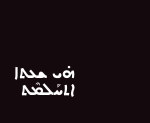ܗ̇ܝ ܫܥܬܐ ܐܬܚܰܠܡܶܬ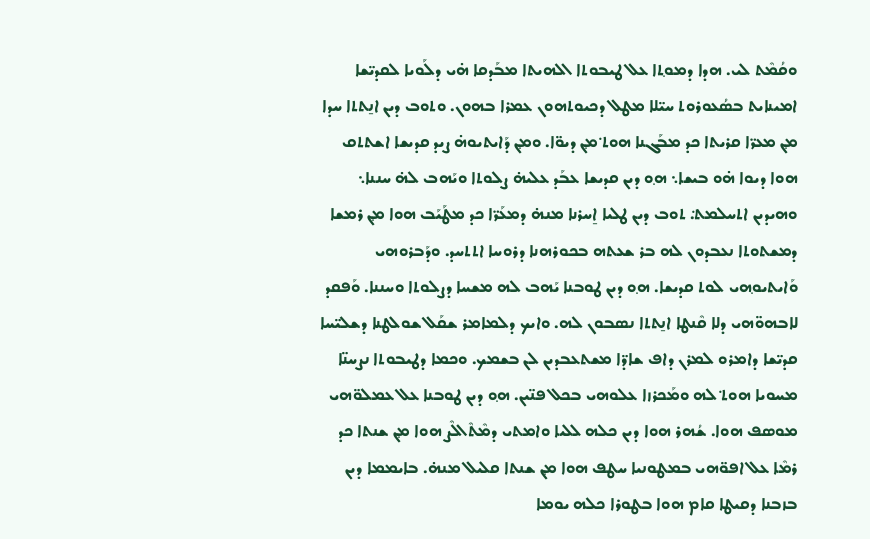ܘܩܳܡܶܬ ܠܝ. ܗܕܐ ܕܡܘ݂ܬܐ ܥܠ ܛܝܒܘܬܐ ܐܠܗܝܬܐ ܡܒܰܕܩܐ ܗ̇ܝ ܕܠܰܘܝܐ ܠܩܕܝ̈ܫܐ ܐܡܝܢܐܝܬ ܒܣܳܥܘܪܘܬ ܚܝ̈ܠܐ ܡܛܠ ܕܟܝܘܬܗܘܢ ܥܡܪܐ ܒܗܘܢ. ܘܬܘܒ ܕܝܢ ܐܢ̱ܬܬܐ ܚܕܐ ܡ݂ܢ ܡܥܪ̈ܐ ܩܪܝܬܐ ܟܕ ܡܒܰܓܢܐ ܗܘܬ݀ ܡ݂ܢ ܕܝܘ̈ܐ. ܘܡ݂ܢ ܕܰܐܝܬܝܘܗ̇ ܨܝܕ ܩܕܝܫܐ ܐܫܬܬܩ ܗܘܐ ܕܝܘܐ ܗ̇ܘ ܒܝܫܐ܆ ܗ݂ܘ ܕܝܢ ܩܕܝܫܐ ܥܒܰܕ ܥܠܝܗ̇ ܨܠܘܬܐ ܘܝܰܗܒ ܠܗ̇ ܚܢܢܐ܆ ܘܗܝܕܝܢ ܐܬܚܠܡܬ݀. ܬܘܒ ܕܝܢ ܛܠܝܐ ܐ̱ܚܪܢܐ ܡܢܗ̇ ܕܡܥܰܪ̈ܐ ܟܕ ܡܛܰܝܰܒ ܗܘܐ ܡ݂ܢ ܪܡܫܐ ܕܡܫܬܘܬܐ ܢܥܒܕܘܢ ܠܗ ܒܪ ܫܥܬܗ ܒܟܘܪܗܢܐ ܕܪܘܚܐ ܐܬܬܚܕ. ܘܕܰܒܪܘܗܝ ܘܰܐܝܬܝܘ݂ܗܝ ܠܘܬ ܩܕܝܫܐ. ܗ݂ܘ ܕܝܢ ܛܘܒܢܐ ܝܰܗܒ ܠܗ ܡܫܚܐ ܕܨܠܘܬܐ ܘܚܢܢܐ. ܘܰܦܩܕ ܠܐܒܗܘ̈ܗܝ ܕܠܐ ܩܶܢܛܐ ܐܢ̱ܬܬܐ ܢܣܒܘܢ ܠܗ. ܘܐܝܟ ܕܠܡܐܡܪ ܫܩܰܠ ܫܘܠܛܢܐ ܕܫܠܝ̈ܚܐ ܩܕܝ̈ܫܐ ܕܐܡܪܘ ܠܡܪܢ ܕܐܦ ܫܐܕ̈ܐ ܡܫܬܥܒܕܝܢ ܠܢ ܒܫܡܟ. ܘܟܡܐ ܕܛܝܒܘܬܐ ܢܨܚܢ̈ܐ ܡܚܘܝܐ ܗܘܬ݀ ܠܗ ܘܡܰܟܪܙܐ ܥܠܘܗܝ ܒܟܠ ܦܢ̈ܝܢ. ܗ݂ܘ ܕܝܢ ܛܘܒܢܐ ܥܠ ܥܡܠܘ̈ܗܝ ܡܘܣܦ ܗܘܐ. ܫܳܗܪ ܗܘܐ ܕܝܢ ܟܠܗ ܠܠܝܐ ܘܐܡܬܝ ܕܡܶܬܶܐܠܶܨ ܗܘܐ ܡ݂ܢ ܫܢܬܐ ܟܕ ܪܡܶܐ ܥܠ ܐܦܘ̈ܗܝ ܒܡܛܘܢܝܐ ܚܛܦ ܗܘܐ ܡ݂ܢ ܫܢܬܐ ܩܠܝܠ ܡܢܗ̇. ܒܐܝܡܡܐ ܕܝܢ ܒܙܒܢܐ ܕܩܝܛܐ ܩܐܡ ܗܘܐ ܒܛܘܪܐ ܟܠܗ ܝܘܡܐ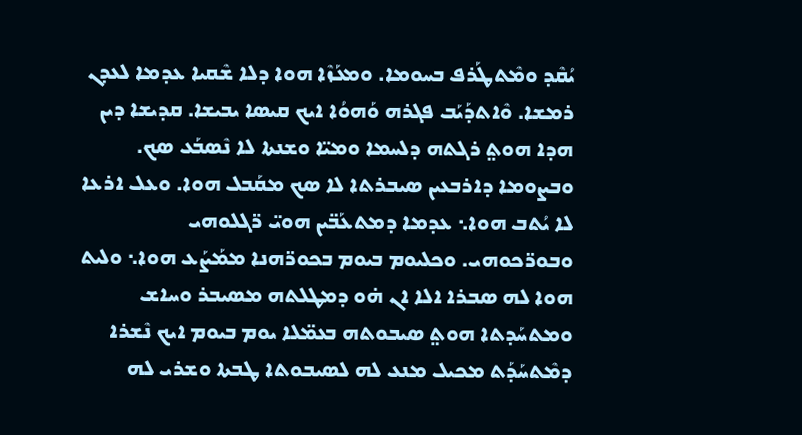ܝܳܩܶܕ ܘܡܶܬܛܰܪܦ ܒܚܘܡܐ. ܘܡܥܰܙܶܐ ܗܘܐ ܕܠܐ ܫܶܩܝܐ ܥܕܡܐ ܠܥܕܢ ܪܡܫܐ. ܘܶܐܬܕܰܝܰܒ ܦܓܪܗ ܘܰܗܘܳܐ ܐܝܟ ܩܝܣܐ ܝܒܝܫܐ. ܩܕܝܫܐ ܕܝܢ ܗܕܐ ܗܘܬ݀ ܪܓܬܗ ܕܠܚܡܐ ܘܡܝ̈ܐ ܘܫܢܬܐ ܠܐ ܢܶܣܒܰܥ ܣܟ. ܘܒܨܘܡܐ ܕܐܪܒܥܝܢ ܣܝܒܪܬܐ ܠܐ ܣܟ ܡܩܰܒܠ ܗܘܐ. ܘܥܠ ܐܪܥܐ ܠܐ ܝܳܬܒ ܗܘܐ܆ ܥܕܡܐ ܕܡܬܥܰܒ̈ܝܢ ܗܘܝ̈ ܪ̈ܓܠܘܗܝ ܘܒܘܪ̈ܟܘܗܝ. ܘܟܠܝܘܡ ܒܝܘܡ ܒܟܘܪ̈ܗܢܐ ܡܡܰܨܰܥ ܗܘܐ܆ ܘܠܝܬ ܗܘܐ ܠܗ ܣܒܪܐ ܐܠܐ ܐܢ ܗ̇ܘ ܕܡܛܠܬܗ ܡܣܝܒܪ ܘܚܐܫ ܘܡܬܚܰܕܬܐ ܗܘܬ݀ ܣܝܒܘܬܗ ܒܥܡ̈ܠܐ ܝܘܡ ܒܝܘܡ ܐܝܟ ܢܶܫܪܐ ܕܡܶܬܚܰܕܰܬ ܡܟܝܠ ܡܢܥ ܠܗ ܠܣܝܒܘܬܐ ܛܒܬܐ ܘܫܪܝ ܠܗ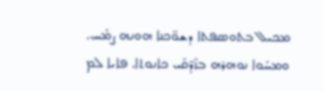ܡܟܝܠ ܒܬܘܣܦܬܐ ܕܫܘ̈ܟܢܐ ܗܘܢܗ ܨܡܰܚ. ܘܡܚܰܘܐ ܢܘܗܪܗ ܒܙܶܕ̈ܩܰܝ ܟܐܢܘܬܐ. ܦܐܝܐ ܠܡ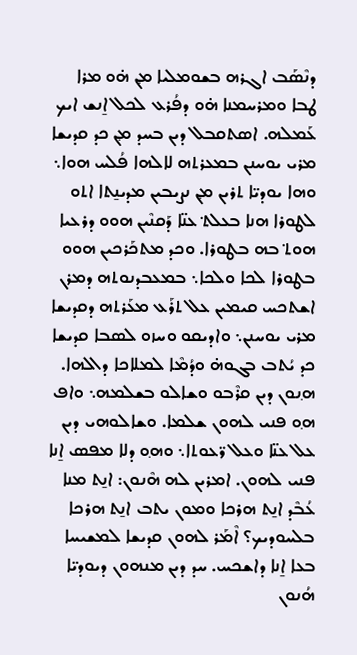ܕܢܶܣܰܒ ܐܓܪܗ ܒܫܘܡܠܝܐ ܡ݂ܢ ܗ̇ܘ ܡܪܐ ܛܒܐ ܘܡܪܚܡܢܐ ܗ̇ܘ ܕܦܳܪܥ ܠܟܠ ܐ̱ܢܫ ܐܝܟ ܥܰܡܠܗ. ܐܣܬܩܒܠ ܕܝܢ ܒܚܕ ܡ݂ܢ ܟܕ ܩܕܝܫܐ ܡܪܝ ܝܘܚܢܢ ܒܡܥܪܬܗ ܠܐܠܗܐ ܦܳܠܚ ܗܘܐ܆ ܘܗܐ ܝܘܕܝ̈ܐ ܬܪܝܢ ܡ݂ܢ ܢܨܝܒܝܢ ܡܕܝܢ̱ܬܐ ܐܬܘ ܠܛܘܪܐ ܗܢܐ ܒܥܠܬ݀ ܥܢ̈ܐ ܕܰܩܢܶܝܢ ܗܘܘ ܕܪܥܝܐ ܗܘܬ݀ ܒܗ ܒܛܘܪܐ. ܘܟܕ ܡܬܟܰܪܟܝܢ ܗܘܘ ܒܛܘܪܐ ܠܟܐ ܘܠܟܐ܆ ܒܡܥܒܕܢܘܬܗ ܕܡܪܢ ܐܫܬܟܚ ܩܝܡܝܢ ܥܠ ܬܪܰܥ ܡܥܰܪܬܗ ܕܩܕܝܫܐ ܡܪܝ ܝܘܚܢܢ܆ ܘܐܕܝܩܘ ܘܚܙܘ ܠܣܒܐ ܩܕܝܫܐ ܟܕ ܝܳܬܒ ܒܓܘܗ̇ ܘܕܳܡܶܐ ܠܡܠܐܟܐ ܕܐܠܗܐ. ܗ݂ܢܘܢ ܕܝܢ ܩܪܶܒܘ ܘܫܐܠܘ ܒܫܠܡܗ܆ ܘܐܦ ܗ݂ܘ ܦܢܝ ܠܗܘܢ ܫܠܡܐ. ܘܫܐܠܘܗܝ ܕܝܢ ܥܠ ܥܢ̈ܐ ܘܥܠ ܪ̈ܥܘܬܐ܆ ܘܗ݂ܘ ܕܠܐ ܡܦܣ ܐ̱ܢܐ ܦܢܝ ܠܗܘܢ. ܐܡܪܝܢ ܠܗ ܗܶܢܘܢ: ܐܢ̱ܬ ܡܢܐ ܥܳܒܶܕ ܐܢ̱ܬ ܗܪܟܐ ܘܡܘܢ ܝܬܒ ܐܢ̱ܬ ܗܪܟܐ ܒܠܚܘܕܝܟ؟ ܐܶܡܰܪ ܠܗܘܢ ܩܕܝܫܐ ܠܡܫܝܚܐ ܒܥܐ ܐ̱ܢܐ ܕܐܫܟܚ. ܚܕ ܕܝܢ ܡܢܗܘܢ ܕܝܘܕܝ̈ܐ ܗܳܢܘܢ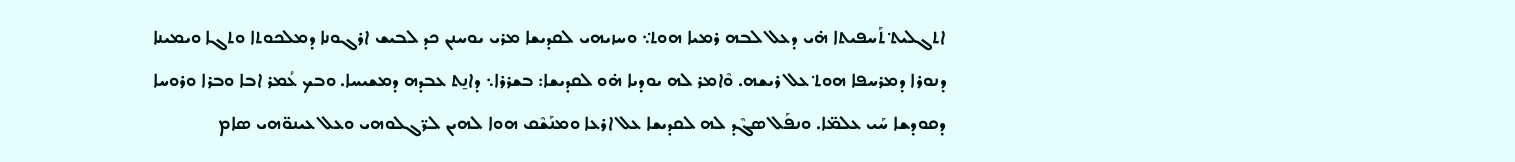ܐܬܓܠܝܬ݀ ܬܰܚܦܝܬܐ ܗ̇ܝ ܕܥܠ ܠܒܗ ܪܡܝܐ ܗܘܬ݀܆ ܘܚܙܝܗܝ ܠܩܕܝܫܐ ܡܪܝ ܝܘܚܢܢ ܟܕ ܠܒܝܫ ܐܪܓܘܢܐ ܕܡܠܟܘܬܐ ܘܬܓܐ ܘܝܡܝܢܐ ܕܢܘܪܐ ܕܡܪܚܦܐ ܗܘܬ݀ ܥܠ ܪܝܫܗ. ܘܶܐܡܪ ܠܗ ܝܘܕܝܐ ܗ̇ܘ ܠܩܕܝܫܐ: ܒܫܪܪܐ܆ ܕܐܢ̱ܬ ܥܒܕܗ ܕܡܫܝܚܐ. ܘܒܟ ܥܳܡܪ ܐܒܐ ܘܒܪܐ ܘܪܘܚܐ ܕܩܘܕܫܐ ܚܰܝ ܥܠܡ̈ܐ. ܘܢܦܰܠ ܣܓܶܕ ܠܗ ܠܩܕܝܫܐ ܥܠ ܐܪܥܐ ܘܡܢܰܫܶܩ ܗܘܐ ܠܗܝܢ ܠܪ̈ܓܠܘܗܝ ܘܥܠ ܥܝܢܘ̈ܗܝ ܣܐܡ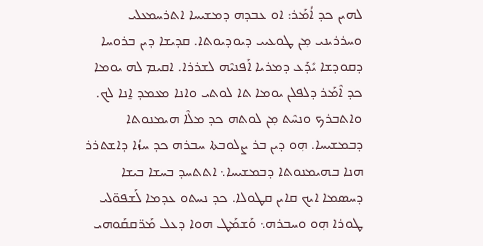ܠܗܝܢ ܟܕ ܐܳܡܰܪ: ܐܘ ܥܒܕܗ ܕܡܫܝܚܐ ܐܬܪܚܡܥܠܝ ܘܚܪܪܝܢܝ ܡ݂ܢ ܛܘܥܝܝ ܕܝܘܕܝܘܬܐ. ܩܕܝܫܐ ܕܝܢ ܒܪܘܚܐ ܕܩܘܕܫܐ ܝܺܕܰܥ ܕܡܪܝܐ ܐܰܦܢܝܶܗ ܠܫܪܪܐ. ܐܩܝܡ ܠܗ ܝܘܡܐ ܟܕ ܐܶܡܰܪ ܕܠܦܠܢ ܝܘܡܐ ܬܐ ܠܘܬܝ ܘܐܢܐ ܡܥܡܕ ܐ̱ܢܐ ܠܟ. ܘܐܬܒܪܟ ܘܢܚܶܬ ܡ݂ܢ ܠܘܬܗ ܟܕ ܡܠܶܐ ܗܝܡܢܘܬܐ ܕܒܡܫܝܚܐ. ܗ݂ܘ ܕܝܢ ܒܪ ܨܠܘܒܬܐ ܚܒܪܗ ܟܕ ܚܙܳܐ ܕܐܫܬܪܪ ܗܢܐ ܒܗܝܡܢܘܬܐ ܕܒܡܫܝܚܐ܆ ܐܬܬܚܕ ܒܚܫܐ ܒܝܫܐ ܕܚܣܡܐ ܐܝܟ ܩܐܝܢ ܩܛܘܠܐ. ܟܕ ܢܚܬܘ ܥܕܡܐ ܠܰܫܦܘ̈ܠܝ ܛܘܪܐ ܗ݂ܘ ܘܚܒܪܗ܆ ܘܰܫܡܰܛ ܗܘܐ ܕܥܠ ܡܰܪ̈ܩܩܰܘܗܝ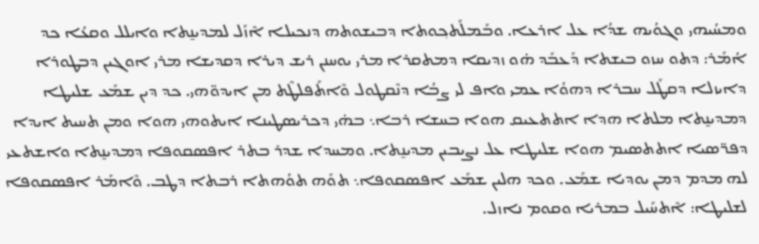ܘܡܚܳܝܗܝ ܘܓܘܳܝܗ ܫܕܳܐ ܥܠ ܐܪܥܐ. ܘܒܰܡܠܰܬܟ݂ܘܬܐ ܕܒܝܫܘܬܗ ܕܢܟܝܠܐ ܐܶܙܰܠ ܠܡܕܝܢ̱ܬܐ ܘܐܝܠܠ ܘܩܥܳܐ ܟܕ ܐܳܡܰܪ: ܕܬܘ ܚܙܘ ܒܝܫܬܐ ܕܰܥܒܰܕ ܗ̇ܘ ܙܕܝܩܐ ܕܡܬܩܪܐ ܡܪܝ ܝܘܚܢܢ ܪܝܫ ܕܝܪܐ ܕܩܕܝܫܐ ܡܪܝ ܐܘܓܝܢ ܕܒܛܘܪܐ ܕܐܝܙܠܐ ܕܩܛܰܠ ܚܒܪܐ ܕܗܘܳܐ ܥܡܝ ܘܐܦ ܠܝ ܨܒܳܐ ܕܢܶܩܛܘܠ ܘܶܐܬܰܦܠܛܶܬ ܡ݂ܢ ܐܝܕܘ̈ܗܝ. ܟܕ ܕܝܢ ܫܡܰܥ ܫܠܝܛܐ ܕܡܕܝܢ̱ܬܐ ܡܠܬܐ ܗܕܐ ܐܬܬܥܝܩ ܗܘܐ ܒܚܫܐ ܪܒܐ܆ ܒܗ̇ܝ ܕܟܪܝܣܛܝܢܐ ܐܝܬܘܗܝ ܗܘܐ ܘܡ݂ܢ ܬܚܝܬ ܐܝܕܐ ܕܦܪ̈ܣܝܐ ܐܬܬܣܝܡ ܗܘܐ ܫܠܝܛܐ ܥܠ ܢܨܝܒܝܢ ܡܕܝܢ̱ܬܐ. ܘܡܚܕܐ ܫܕܪ ܒܬܪ ܐܦܣܩܘܦܐ ܕܡܕܝܢ̱ܬܐ ܘܐܫܬܥܝ ܠܗ ܡܕܡ ܕܡ݂ܢ ܝܘܕܝܐ ܫܡܰܥ. ܘܟܕ ܗܠܝܢ ܫܡܰܥ ܐܦܣܩܘܦܐ܆ ܬܘܰܗ ܬܘܳܗܬܐ ܪܒܬܐ ܕܛܒ. ܘܶܐܡܰܪ ܐܦܣܩܘܦܐ ܠܫܠܝܛܐ: ܐܶܬܚܰܝܠ ܒܡܪܝܐ ܘܩܘܡ ܢܐܙܠ.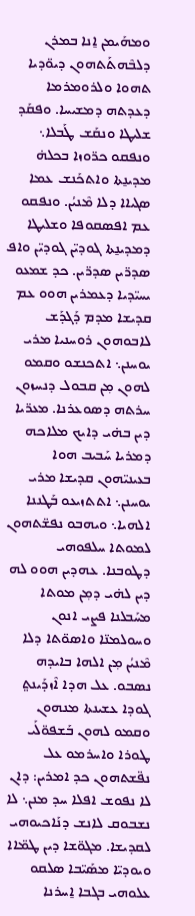ܘܡܗܰܝܡܢ ܐ̱ܢܐ ܒܡܪܢ ܕܠܒܶܗܬܰܬܗܘܢ ܕܝܘ̈ܕܝܐ ܬܗܘܐ ܘܠܪܘܡܪܡܐ ܕܥܕܬܗ ܕܡܫܝܚܐ. ܘܦܩܰܕ ܫܠܝܛܐ ܘܢܩܰܫ ܛܰܒܠܐ܆ ܘܢܦܩܘ ܟܪ̈ܘܙܐ ܒܟܠܗ̇ ܡܕܝܢ̱ܬܐ ܘܐܬܟܰܢܫ ܥܡܐ ܣܓܝܐܐ ܕܠܐ ܡܶܢܝܳܢ. ܘܢܦܩܘ ܥܡ ܐܦܣܩܘܦܐ ܘܫܠܝܛܐ ܕܡܕܝܢ̱ܬܐ ܓܘܕܝ̈ܢ ܓܘܕܝ̈ܢ ܘܐܦ ܣܕܪ̈ܝܢ ܣܕܪ̈ܝܢ. ܟܕ ܫܡܥܘ ܝܚܝ̈ܕܝܐ ܕܥܡܪܝܢ ܗܘܘ ܥܡ ܩܕܝܫܐ ܡܕܡ ܕܰܓܕܰܫ ܠܐܒܘܗܘܢ ܪܘܚܢܝܐ ܡܪܝ ܝܘܚܢܢ܆ ܐܬܟܢܫܘ ܘܩܡܘ ܠܗܘܢ ܡ݂ܢ ܩܒܘܠ ܕܢܚܙܘܢ ܚܪܬܗ ܕܣܘܥܪܢܐ. ܡܥܪ̈ܝܐ ܕܝܢ ܒܗ̇ܝ ܕܐܝܟ ܡܠܐܟܗ ܕܡܪܝܐ ܚܰܒܝܒ ܗܘܐ ܒܥܝܢܝ̈ܗܘܢ ܩܕܝܫܐ ܡܪܝ ܝܘܚܢܢ܆ ܐܬܬܙܝܥܘ ܒܰܛܢܢܐ ܐܠܗܝܐ܆ ܘܝܗܒܘ ܢܦܫ̈ܬܗܘܢ ܠܡܘܬܐ ܚܠܦܘܗܝ ܕܛܘܒܢܐ. ܥܗܕܝܢ ܗܘܘ ܠܗ ܕܝܢ ܠܗ̇ܝ ܕܡ݂ܢ ܡܘܬܐ ܡܚܰܒܠܢܐ ܦܨܝ ܐܢܘܢ ܘܚܘܠܡܢ̈ܐ ܘܐܣܘ̈ܬܐ ܕܠܐ ܡܶܢܝܳܢ ܡ݂ܢ ܐܠܗܐ ܒܐܝܕܗ ܢܣܒܘ. ܥܠ ܗܕܐ ܐܶܙܕܰܝܢܬ݀ ܓܘܕܐ ܥܫܝܢܬܐ ܡܢܗܘܢ ܘܩܡܘ ܠܗܘܢ ܒܰܫܦܘ̈ܠܰܝ ܛܘܪܐ ܘܐܚܪܡܘ ܥܠ ܢܦ̈ܫܬܗܘܢ ܟܕ ܐܡܪܝܢ: ܕܐܢ ܠܐ ܢܦܘܫ ܐܦܠܐ ܚܕ ܡܢܢ܆ ܠܐ ܢܫܒܘܩ ܠܐܢܫ ܕܢܰܐܟܝܘܗܝ ܠܩܕܝܫܐ. ܡܓܘ̈ܫܐ ܕܝܢ ܛܡ̈ܐܐ ܘܝܘܕܝ̈ܐ ܡܣܰܝ̈ܒܐ ܣܠܩܘ ܥܠܘܗܝ ܒܓܒܐ ܐ̱ܚܪܢܐ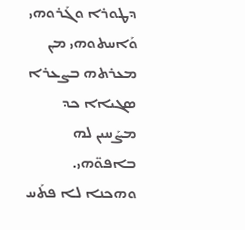ܕܛܘܪܐ ܘܓܰܪܘܗܝ ܘܰܐܚܬܘܗܝ ܡ݂ܢ ܡܥܪܬܗ ܒܨܥܪܐ ܣܓܝܐܐ ܟܕ ܡܨܰܚܝܢ ܠܗ ܒܐܦܘ̈ܗܝ. ܘܗܟܢܐ ܠܐ ܦܬܰܚ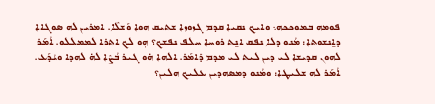ܦܘܡܗ ܒܡܘܟܟܗ܆ ܘܐܝܟ ܢܩܝܐ ܩܕܡ ܓܙܘܙܐ ܫܬܝܩ ܗܘܐ ܘܰܫܠܶܐ. ܐܡܪܝܢ ܠܗ ܣܘܓܐܐ ܕܐ̱ܢܫܘܬܐ: ܡܳܢܘ ܕܠܐ ܢܦܩ ܐܢ̱ܬ ܪܘܚܐ ܚܠܦ ܢܦܫܟ؟ ܗ݂ܘ ܠܟ ܐܬܪܐ ܠܡܡܠܠܘ. ܐܳܡܰܪ ܠܗܘܢ ܩܕܝܫܐ ܠܝ ܕܝܢ ܠܝܬ ܠܝ ܡܕܡ ܕܺܐܡܰܪ. ܐܠܗܐ ܗ̇ܘ ܓܝܪ ܒܳܨܶܐ ܠܗ̇ ܠܗܕܐ ܘܝܳܕܰܥ. ܐܳܡܰܪ ܠܗ ܫܠܝܛܐ: ܘܡܳܢܘ ܕܡܣܗܕܝܢ ܥܠܝܟ ܗܠܝܢ؟